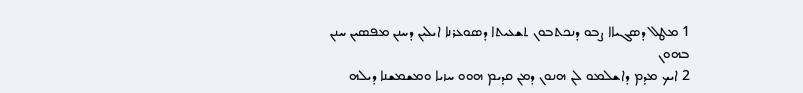1 ܡܛܠ ܕܤܓܝܐܐ ܨܒܘ ܕܢܟܬܒܘܢ ܬܫܥܝܬܐ ܕܤܘܥܪܢܐ ܐܝܠܝܢ ܕܚܢܢ ܡܦܤܝܢ ܚܢܢ ܒܗܘܢ
2 ܐܝܟ ܡܕܡ ܕܐܫܠܡܘ ܠܢ ܗܢܘܢ ܕܡܢ ܩܕܝܡ ܗܘܘ ܚܙܝܐ ܘܡܫܡܫܢܐ ܕܝܠܗ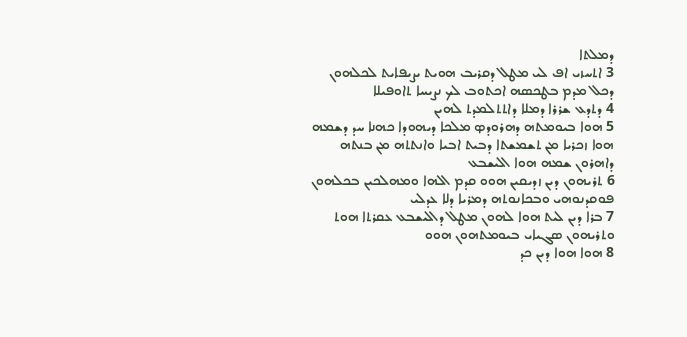ܕܡܠܬܐ
3 ܐܬܚܙܝ ܐܦ ܠܝ ܡܛܠ ܕܩܪܝܒ ܗܘܝܬ ܝܨܝܦܐܝܬ ܠܟܠܗܘܢ ܕܟܠ ܡܕܡ ܒܛܟܤܗ ܐܟܬܘܒ ܠܟ ܢܨܝܚܐ ܬܐܘܦܝܠܐ
4 ܕܬܕܥ ܫܪܪܐ ܕܡܠܐ ܕܐܬܬܠܡܕܬ ܠܗܝܢ
5 ܗܘܐ ܒܝܘܡܬܗ ܕܗܪܘܕܤ ܡܠܟܐ ܕܝܗܘܕܐ ܟܗܢܐ ܚܕ ܕܫܡܗ ܗܘܐ ܙܟܪܝܐ ܡܢ ܬܫܡܫܬܐ ܕܒܝܬ ܐܒܝܐ ܘܐܢܬܬܗ ܡܢ ܒܢܬܗ ܕܐܗܪܘܢ ܫܡܗ ܗܘܐ ܐܠܝܫܒܥ
6 ܬܪܝܗܘܢ ܕܝܢ ܙܕܝܩܝܢ ܗܘܘ ܩܕܡ ܐܠܗܐ ܘܡܗܠܟܝܢ ܒܟܠܗܘܢ ܦܘܩܕܢܘܗܝ ܘܒܟܐܢܘܬܗ ܕܡܪܝܐ ܕܠܐ ܥܕܠܝ
7 ܒܪܐ ܕܝܢ ܠܝܬ ܗܘܐ ܠܗܘܢ ܡܛܠ ܕܐܠܝܫܒܥ ܥܩܪܬܐ ܗܘܬ ܘܬܪܝܗܘܢ ܤܓܝܐܝ ܒܝܘܡܬܗܘܢ ܗܘܘ
8 ܗܘܐ ܗܘܐ ܕܝܢ ܟܕ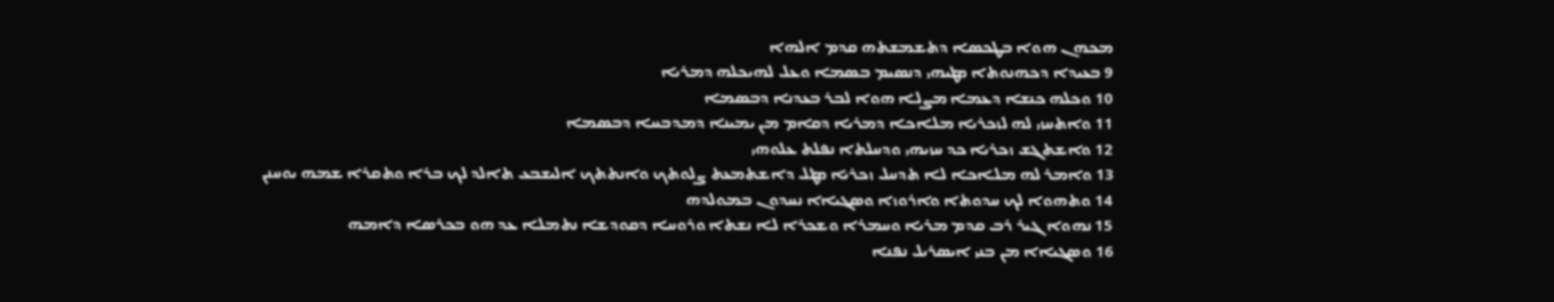ܡܟܗܢ ܗܘܐ ܒܛܟܤܐ ܕܬܫܡܫܬܗ ܩܕܡ ܐܠܗܐ
9 ܒܥܝܕܐ ܕܟܗܢܘܬܐ ܡܛܝܗܝ ܕܢܤܝܡ ܒܤܡܐ ܘܥܠ ܠܗܝܟܠܗ ܕܡܪܝܐ
10 ܘܟܠܗ ܟܢܫܐ ܕܥܡܐ ܡܨܠܐ ܗܘܐ ܠܒܪ ܒܥܕܢܐ ܕܒܤܡܐ
11 ܘܐܬܚܙܝ ܠܗ ܠܙܟܪܝܐ ܡܠܐܟܐ ܕܡܪܝܐ ܕܩܐܡ ܡܢ ܝܡܝܢܐ ܕܡܕܒܚܐ ܕܒܤܡܐ
12 ܘܐܫܬܓܫ ܙܟܪܝܐ ܟܕ ܚܙܝܗܝ ܘܕܚܠܬܐ ܢܦܠܬ ܥܠܘܗܝ
13 ܘܐܡܪ ܠܗ ܡܠܐܟܐ ܠܐ ܬܕܚܠ ܙܟܪܝܐ ܡܛܠ ܕܐܫܬܡܥܬ ܨܠܘܬܟ ܘܐܢܬܬܟ ܐܠܝܫܒܥ ܬܐܠܕ ܠܟ ܒܪܐ ܘܬܩܪܐ ܫܡܗ ܝܘܚܢܢ
14 ܘܬܗܘܐ ܠܟ ܚܕܘܬܐ ܘܐܪܘܙܐ ܘܤܓܝܐܐ ܢܚܕܘܢ ܒܡܘܠܕܗ
15 ܢܗܘܐ ܓܝܪ ܪܒ ܩܕܡ ܡܪܝܐ ܘܚܡܪܐ ܘܫܟܪܐ ܠܐ ܢܫܬܐ ܘܪܘܚܐ ܕܩܘܕܫܐ ܢܬܡܠܐ ܥܕ ܗܘ ܒܟܪܤܐ ܕܐܡܗ
16 ܘܤܓܝܐܐ ܡܢ ܒܢܝ ܐܝܤܪܝܠ ܢܦܢܐ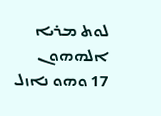ܠܘܬ ܡܪܝܐ ܐܠܗܗܘܢ
17 ܘܗܘ ܢܐܙܠ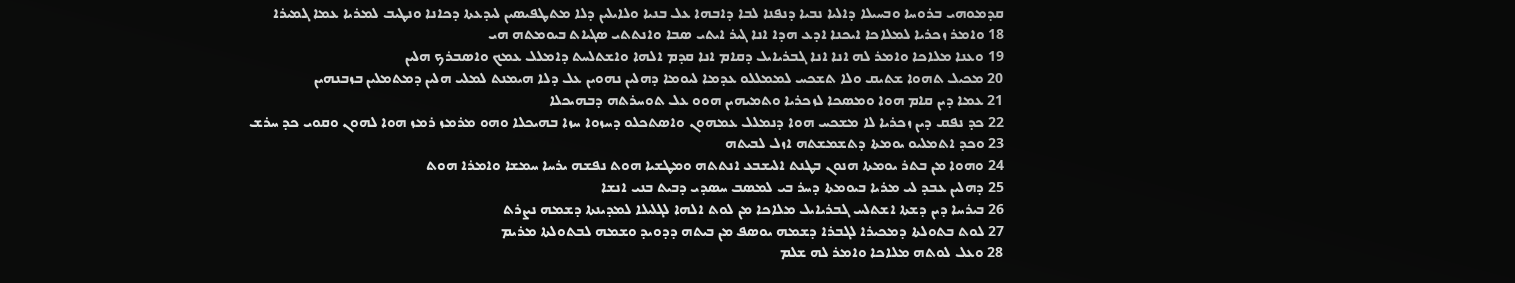ܩܕܡܘܗܝ ܒܪܘܚܐ ܘܒܚܝܠܐ ܕܐܠܝܐ ܢܒܝܐ ܕܢܦܢܐ ܠܒܐ ܕܐܒܗܐ ܥܠ ܒܢܝܐ ܘܠܐܝܠܝܢ ܕܠܐ ܡܬܛܦܝܤܝܢ ܠܝܕܥܬܐ ܕܟܐܢܐ ܘܢܛܝܒ ܠܡܪܝܐ ܥܡܐ ܓܡܝܪܐ
18 ܘܐܡܪ ܙܟܪܝܐ ܠܡܠܐܟܐ ܐܝܟܢܐ ܐܕܥ ܗܕܐ ܐܢܐ ܓܝܪ ܐܝܬܝ ܤܒܐ ܘܐܢܬܬܝ ܤܓܝܐܬ ܒܝܘܡܬܗ ܗܝ
19 ܘܥܢܐ ܡܠܐܟܐ ܘܐܡܪ ܠܗ ܐܢܐ ܐܢܐ ܓܒܪܝܐܝܠ ܕܩܐܡ ܐܢܐ ܩܕܡ ܐܠܗܐ ܘܐܫܬܠܚܬ ܕܐܡܠܠ ܥܡܟ ܘܐܤܒܪܟ ܗܠܝܢ
20 ܡܟܝܠ ܬܗܘܐ ܫܬܝܩ ܘܠܐ ܬܫܟܚ ܠܡܡܠܠܘ ܥܕܡܐ ܠܝܘܡܐ ܕܗܠܝܢ ܢܗܘܝܢ ܥܠ ܕܠܐ ܗܝܡܢܬ ܠܡܠܝ ܗܠܝܢ ܕܡܬܡܠܝܢ ܒܙܒܢܗܝܢ
21 ܥܡܐ ܕܝܢ ܩܐܡ ܗܘܐ ܘܡܤܟܐ ܠܙܟܪܝܐ ܘܬܡܝܗܝܢ ܗܘܘ ܥܠ ܬܘܚܪܬܗ ܕܒܗܝܟܠܐ
22 ܟܕ ܢܦܩ ܕܝܢ ܙܟܪܝܐ ܠܐ ܡܫܟܚ ܗܘܐ ܕܢܡܠܠ ܥܡܗܘܢ ܘܐܤܬܟܠܘ ܕܚܙܘܐ ܚܙܐ ܒܗܝܟܠܐ ܘܗܘ ܡܪܡܙ ܪܡܙ ܗܘܐ ܠܗܘܢ ܘܩܘܝ ܟܕ ܚܪܫ
23 ܘܟܕ ܐܬܡܠܝܘ ܝܘܡܬܐ ܕܬܫܡܫܬܗ ܐܙܠ ܠܒܝܬܗ
24 ܘܗܘܐ ܡܢ ܒܬܪ ܝܘܡܬܐ ܗܢܘܢ ܒܛܢܬ ܐܠܝܫܒܥ ܐܢܬܬܗ ܘܡܛܫܝܐ ܗܘܬ ܢܦܫܗ ܝܪܚܐ ܚܡܫܐ ܘܐܡܪܐ ܗܘܬ
25 ܕܗܠܝܢ ܥܒܕ ܠܝ ܡܪܝܐ ܒܝܘܡܬܐ ܕܚܪ ܒܝ ܠܡܤܒ ܚܤܕܝ ܕܒܝܬ ܒܢܝ ܐܢܫܐ
26 ܒܝܪܚܐ ܕܝܢ ܕܫܬܐ ܐܫܬܠܚ ܓܒܪܝܐܝܠ ܡܠܐܟܐ ܡܢ ܠܘܬ ܐܠܗܐ ܠܓܠܝܠܐ ܠܡܕܝܢܬܐ ܕܫܡܗ ܢܨܪܬ
27 ܠܘܬ ܒܬܘܠܬܐ ܕܡܟܝܪܐ ܠܓܒܪܐ ܕܫܡܗ ܝܘܤܦ ܡܢ ܒܝܬܗ ܕܕܘܝܕ ܘܫܡܗ ܠܒܬܘܠܬܐ ܡܪܝܡ
28 ܘܥܠ ܠܘܬܗ ܡܠܐܟܐ ܘܐܡܪ ܠܗ ܫܠܡ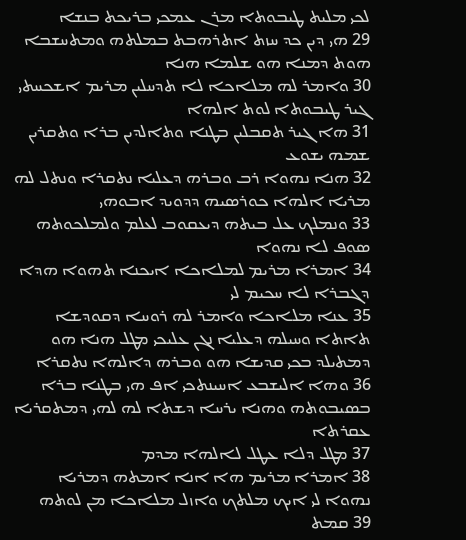ܠܟܝ ܡܠܝܬ ܛܝܒܘܬܐ ܡܪܢ ܥܡܟܝ ܒܪܝܟܬ ܒܢܫܐ
29 ܗܝ ܕܝܢ ܟܕ ܚܙܬ ܐܬܪܗܒܬ ܒܡܠܬܗ ܘܡܬܚܫܒܐ ܗܘܬ ܕܡܢܐ ܗܘ ܫܠܡܐ ܗܢܐ
30 ܘܐܡܪ ܠܗ ܡܠܐܟܐ ܠܐ ܬܕܚܠܝܢ ܡܪܝܡ ܐܫܟܚܬܝ ܓܝܪ ܛܝܒܘܬܐ ܠܘܬ ܐܠܗܐ
31 ܗܐ ܓܝܪ ܬܩܒܠܝܢ ܒܛܢܐ ܘܬܐܠܕܝܢ ܒܪܐ ܘܬܩܪܝܢ ܫܡܗ ܝܫܘܥ
32 ܗܢܐ ܢܗܘܐ ܪܒ ܘܒܪܗ ܕܥܠܝܐ ܢܬܩܪܐ ܘܢܬܠ ܠܗ ܡܪܝܐ ܐܠܗܐ ܟܘܪܤܝܗ ܕܕܘܝܕ ܐܒܘܗܝ
33 ܘܢܡܠܟ ܥܠ ܒܝܬܗ ܕܝܥܩܘܒ ܠܥܠܡ ܘܠܡܠܟܘܬܗ ܤܘܦ ܠܐ ܢܗܘܐ
34 ܐܡܪܐ ܡܪܝܡ ܠܡܠܐܟܐ ܐܝܟܢܐ ܬܗܘܐ ܗܕܐ ܕܓܒܪܐ ܠܐ ܚܟܝܡ ܠܝ
35 ܥܢܐ ܡܠܐܟܐ ܘܐܡܪ ܠܗ ܪܘܚܐ ܕܩܘܕܫܐ ܬܐܬܐ ܘܚܝܠܗ ܕܥܠܝܐ ܢܓܢ ܥܠܝܟܝ ܡܛܠ ܗܢܐ ܗܘ ܕܡܬܝܠܕ ܒܟܝ ܩܕܝܫܐ ܗܘ ܘܒܪܗ ܕܐܠܗܐ ܢܬܩܪܐ
36 ܘܗܐ ܐܠܝܫܒܥ ܐܚܝܢܬܟܝ ܐܦ ܗܝ ܒܛܢܐ ܒܪܐ ܒܤܝܒܘܬܗ ܘܗܢܐ ܝܪܚܐ ܕܫܬܐ ܠܗ ܠܗܝ ܕܡܬܩܪܝܐ ܥܩܪܬܐ
37 ܡܛܠ ܕܠܐ ܥܛܠ ܠܐܠܗܐ ܡܕܡ
38 ܐܡܪܐ ܡܪܝܡ ܗܐ ܐܢܐ ܐܡܬܗ ܕܡܪܝܐ ܢܗܘܐ ܠܝ ܐܝܟ ܡܠܬܟ ܘܐܙܠ ܡܠܐܟܐ ܡܢ ܠܘܬܗ
39 ܩܡܬ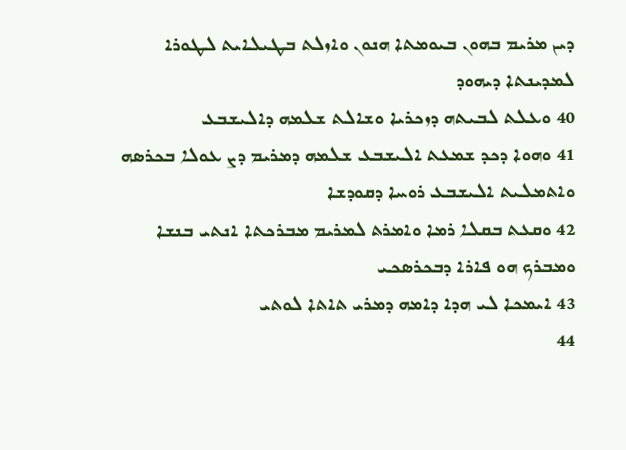ܕܝܢ ܡܪܝܡ ܒܗܘܢ ܒܝܘܡܬܐ ܗܢܘܢ ܘܐܙܠܬ ܒܛܝܠܐܝܬ ܠܛܘܪܐ ܠܡܕܝܢܬܐ ܕܝܗܘܕ
40 ܘܥܠܬ ܠܒܝܬܗ ܕܙܟܪܝܐ ܘܫܐܠܬ ܫܠܡܗ ܕܐܠܝܫܒܥ
41 ܘܗܘܐ ܕܟܕ ܫܡܥܬ ܐܠܝܫܒܥ ܫܠܡܗ ܕܡܪܝܡ ܕܨ ܥܘܠܐ ܒܟܪܤܗ ܘܐܬܡܠܝܬ ܐܠܝܫܒܥ ܪܘܚܐ ܕܩܘܕܫܐ
42 ܘܩܥܬ ܒܩܠܐ ܪܡܐ ܘܐܡܪܬ ܠܡܪܝܡ ܡܒܪܟܬܐ ܐܢܬܝ ܒܢܫܐ ܘܡܒܪܟ ܗܘ ܦܐܪܐ ܕܒܟܪܤܟܝ
43 ܐܝܡܟܐ ܠܝ ܗܕܐ ܕܐܡܗ ܕܡܪܝ ܬܐܬܐ ܠܘܬܝ
44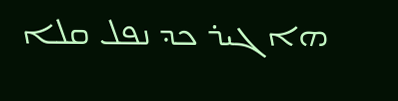ܗܐ ܓܝܪ ܟܕ ܢܦܠ ܩܠܐ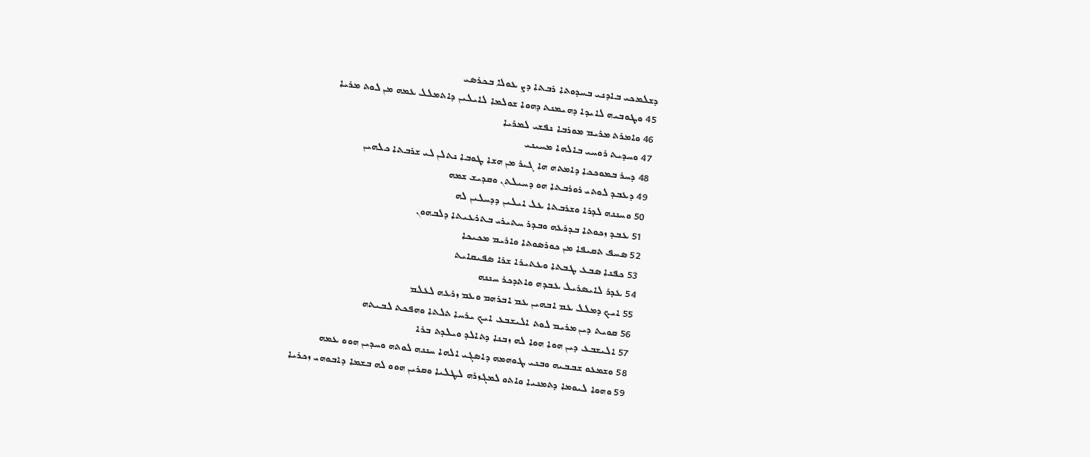ܕܫܠܡܟܝ ܒܐܕܢܝ ܒܚܕܘܬܐ ܪܒܬܐ ܕܨ ܥܘܠܐ ܒܟܪܤܝ
45 ܘܛܘܒܝܗ ܠܐܝܕܐ ܕܗܝܡܢܬ ܕܗܘܐ ܫܘܠܡܐ ܠܐܝܠܝܢ ܕܐܬܡܠܠ ܥܡܗ ܡܢ ܠܘܬ ܡܪܝܐ
46 ܘܐܡܪܬ ܡܪܝܡ ܡܘܪܒܐ ܢܦܫܝ ܠܡܪܝܐ
47 ܘܚܕܝܬ ܪܘܚܝ ܒܐܠܗܐ ܡܚܝܢܝ
48 ܕܚܪ ܒܡܘܟܟܐ ܕܐܡܬܗ ܗܐ ܓܝܪ ܡܢ ܗܫܐ ܛܘܒܐ ܢܬܠܢ ܠܝ ܫܪܒܬܐ ܟܠܗܝܢ
49 ܕܥܒܕ ܠܘܬܝ ܪܘܪܒܬܐ ܗܘ ܕܚܝܠܬܢ ܘܩܕܝܫ ܫܡܗ
50 ܘܚܢܢܗ ܠܕܪܐ ܘܫܪܒܬܐ ܥܠ ܐܝܠܝܢ ܕܕܚܠܝܢ ܠܗ
51 ܥܒܕ ܙܟܘܬܐ ܒܕܪܥܗ ܘܒܕܪ ܚܬܝܪܝ ܒܬܪܥܝܬܐ ܕܠܒܗܘܢ
52 ܤܚܦ ܬܩܝܦܐ ܡܢ ܟܘܪܤܘܬܐ ܘܐܪܝܡ ܡܟܝܟܐ
53 ܟܦܢܐ ܤܒܥ ܛܒܬܐ ܘܥܬܝܪܐ ܫܪܐ ܤܦܝܩܐܝܬ
54 ܥܕܪ ܠܐܝܤܪܝܠ ܥܒܕܗ ܘܐܬܕܟܪ ܚܢܢܗ
55 ܐܝܟ ܕܡܠܠ ܥܡ ܐܒܗܝܢ ܥܡ ܐܒܪܗܡ ܘܥܡ ܙܪܥܗ ܠܥܠܡ
56 ܩܘܝܬ ܕܝܢ ܡܪܝܡ ܠܘܬ ܐܠܝܫܒܥ ܐܝܟ ܝܪܚܐ ܬܠܬܐ ܘܗܦܟܬ ܠܒܝܬܗ
57 ܐܠܝܫܒܥ ܕܝܢ ܗܘܐ ܗܘܐ ܠܗ ܙܒܢܐ ܕܬܐܠܕ ܘܝܠܕܬ ܒܪܐ
58 ܘܫܡܥܘ ܫܒܒܝܗ ܘܒܢܝ ܛܘܗܡܗ ܕܐܤܓܝ ܐܠܗܐ ܚܢܢܗ ܠܘܬܗ ܘܚܕܝܢ ܗܘܘ ܥܡܗ
59 ܘܗܘܐ ܠܝܘܡܐ ܕܬܡܢܝܐ ܘܐܬܘ ܠܡܓܙܪܗ ܠܛܠܝܐ ܘܩܪܝܢ ܗܘܘ ܠܗ ܒܫܡܐ ܕܐܒܘܗܝ ܙܟܪܝܐ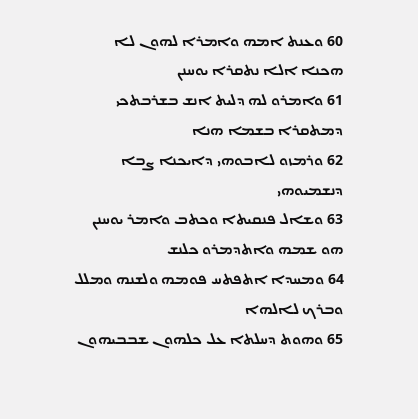60 ܘܥܢܬ ܐܡܗ ܘܐܡܪܐ ܠܗܘܢ ܠܐ ܗܟܢܐ ܐܠܐ ܢܬܩܪܐ ܝܘܚܢܢ
61 ܘܐܡܪܘ ܠܗ ܕܠܝܬ ܐܢܫ ܒܫܪܒܬܟܝ ܕܡܬܩܪܐ ܒܫܡܐ ܗܢܐ
62 ܘܪܡܙܘ ܠܐܒܘܗܝ ܕܐܝܟܢܐ ܨܒܐ ܕܢܫܡܝܘܗܝ
63 ܘܫܐܠ ܦܢܩܝܬܐ ܘܟܬܒ ܘܐܡܪ ܝܘܚܢܢ ܗܘ ܫܡܗ ܘܐܬܕܡܪܘ ܟܠܢܫ
64 ܘܡܚܕܐ ܐܬܦܬܚ ܦܘܡܗ ܘܠܫܢܗ ܘܡܠܠ ܘܒܪܟ ܠܐܠܗܐ
65 ܘܗܘܬ ܕܚܠܬܐ ܥܠ ܟܠܗܘܢ ܫܒܒܝܗܘܢ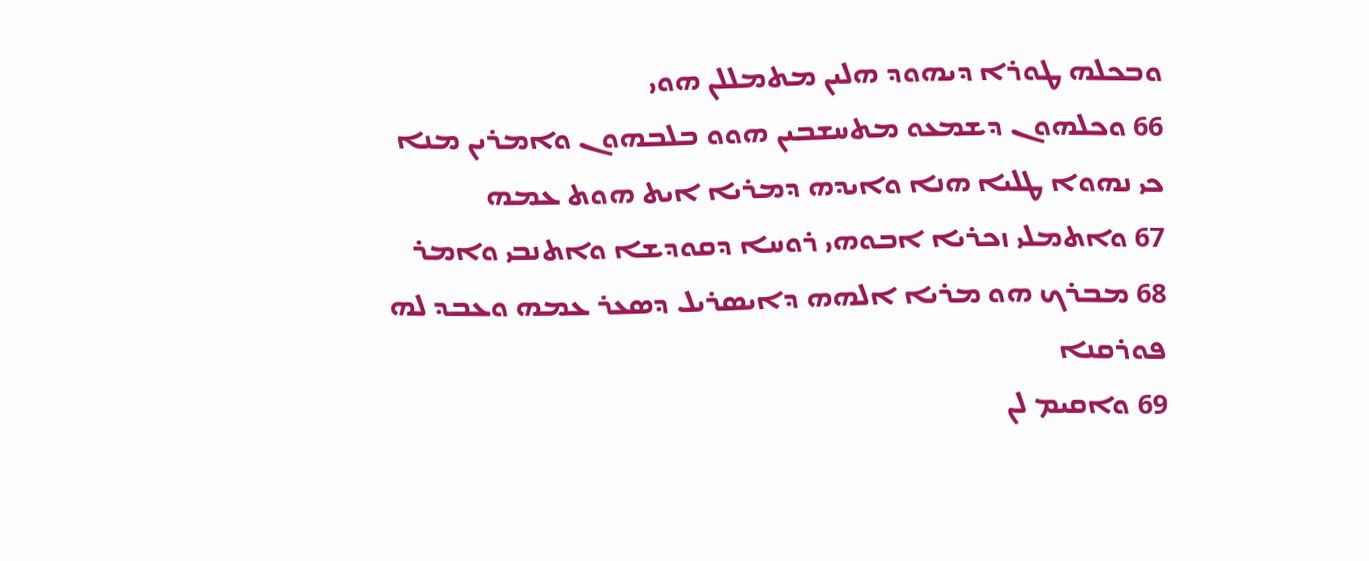ܘܒܟܠܗ ܛܘܪܐ ܕܝܗܘܕ ܗܠܝܢ ܡܬܡܠܠܢ ܗܘܝ
66 ܘܟܠܗܘܢ ܕܫܡܥܘ ܡܬܚܫܒܝܢ ܗܘܘ ܒܠܒܗܘܢ ܘܐܡܪܝܢ ܡܢܐ ܟܝ ܢܗܘܐ ܛܠܝܐ ܗܢܐ ܘܐܝܕܗ ܕܡܪܝܐ ܐܝܬ ܗܘܬ ܥܡܗ
67 ܘܐܬܡܠܝ ܙܟܪܝܐ ܐܒܘܗܝ ܪܘܚܐ ܕܩܘܕܫܐ ܘܐܬܢܒܝ ܘܐܡܪ
68 ܡܒܪܟ ܗܘ ܡܪܝܐ ܐܠܗܗ ܕܐܝܤܪܝܠ ܕܤܥܪ ܥܡܗ ܘܥܒܕ ܠܗ ܦܘܪܩܢܐ
69 ܘܐܩܝܡ ܠܢ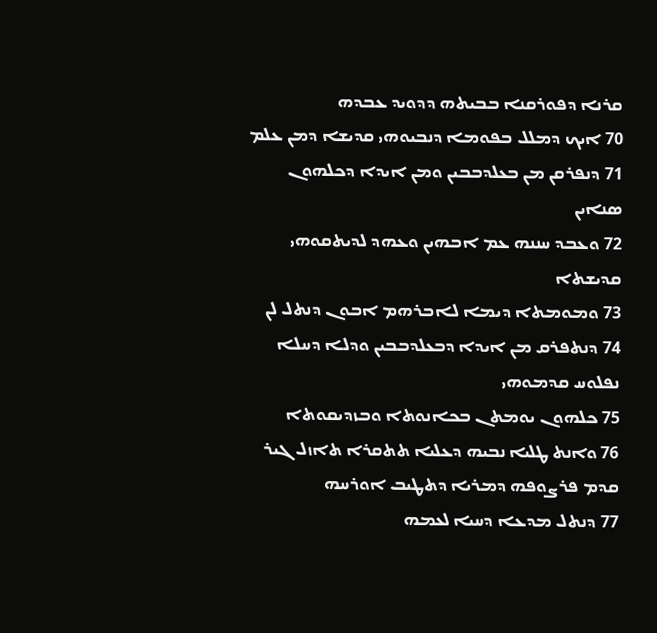ܩܪܢܐ ܕܦܘܪܩܢܐ ܒܒܝܬܗ ܕܕܘܝܕ ܥܒܕܗ
70 ܐܝܟ ܕܡܠܠ ܒܦܘܡܐ ܕܢܒܝܘܗܝ ܩܕܝܫܐ ܕܡܢ ܥܠܡ
71 ܕܢܦܪܩܢ ܡܢ ܒܥܠܕܒܒܝܢ ܘܡܢ ܐܝܕܐ ܕܟܠܗܘܢ ܤܢܐܝܢ
72 ܘܥܒܕ ܚܢܢܗ ܥܡ ܐܒܗܝܢ ܘܥܗܕ ܠܕܝܬܩܘܗܝ ܩܕܝܫܬܐ
73 ܘܡܘܡܬܐ ܕܝܡܐ ܠܐܒܪܗܡ ܐܒܘܢ ܕܢܬܠ ܠܢ
74 ܕܢܬܦܪܩ ܡܢ ܐܝܕܐ ܕܒܥܠܕܒܒܝܢ ܘܕܠܐ ܕܚܠܐ ܢܦܠܘܚ ܩܕܡܘܗܝ
75 ܟܠܗܘܢ ܝܘܡܬܢ ܒܟܐܢܘܬܐ ܘܒܙܕܝܩܘܬܐ
76 ܘܐܢܬ ܛܠܝܐ ܢܒܝܗ ܕܥܠܝܐ ܬܬܩܪܐ ܬܐܙܠ ܓܝܪ ܩܕܡ ܦܪܨܘܦܗ ܕܡܪܝܐ ܕܬܛܝܒ ܐܘܪܚܗ
77 ܕܢܬܠ ܡܕܥܐ ܕܚܝܐ ܠܥܡܗ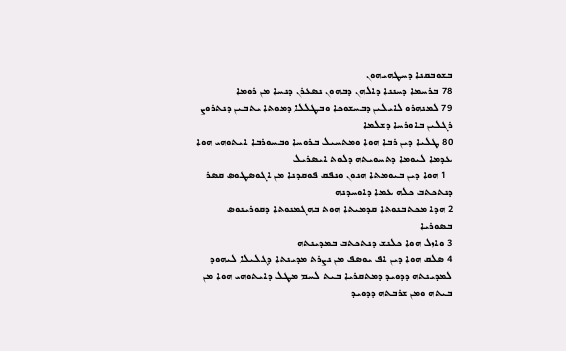ܒܫܘܒܩܢܐ ܕܚܛܗܝܗܘܢ
78 ܒܪܚܡܐ ܕܚܢܢܐ ܕܐܠܗܢ ܕܒܗܘܢ ܢܤܥܪܢ ܕܢܚܐ ܡܢ ܪܘܡܐ
79 ܠܡܢܗܪܘ ܠܐܝܠܝܢ ܕܒܚܫܘܟܐ ܘܒܛܠܠܐ ܕܡܘܬܐ ܝܬܒܝܢ ܕܢܬܪܘܨ ܪܓܠܝܢ ܒܐܘܪܚܐ ܕܫܠܡܐ
80 ܛܠܝܐ ܕܝܢ ܪܒܐ ܗܘܐ ܘܡܬܚܝܠ ܒܪܘܚܐ ܘܒܚܘܪܒܐ ܐܝܬܘܗܝ ܗܘܐ ܥܕܡܐ ܠܝܘܡܐ ܕܬܚܘܝܬܗ ܕܠܘܬ ܐܝܤܪܝܠ
  1 ܗܘܐ ܕܝܢ ܒܝܘܡܬܐ ܗܢܘܢ ܘܢܦܩ ܦܘܩܕܢܐ ܡܢ ܐܓܘܤܛܘܤ ܩܤܪ ܕܢܬܟܬܒ ܟܠܗ ܥܡܐ ܕܐܘܚܕܢܗ
2 ܗܕܐ ܡܟܬܒܢܘܬܐ ܩܕܡܝܬܐ ܗܘܬ ܒܗܓܡܢܘܬܐ ܕܩܘܪܝܢܘܤ ܒܤܘܪܝܐ
3 ܘܐܙܠ ܗܘܐ ܟܠܢܫ ܕܢܬܟܬܒ ܒܡܕܝܢܬܗ
4 ܤܠܩ ܗܘܐ ܕܝܢ ܐܦ ܝܘܤܦ ܡܢ ܢܨܪܬ ܡܕܝܢܬܐ ܕܓܠܝܠܐ ܠܝܗܘܕ ܠܡܕܝܢܬܗ ܕܕܘܝܕ ܕܡܬܩܪܝܐ ܒܝܬ ܠܚܡ ܡܛܠ ܕܐܝܬܘܗܝ ܗܘܐ ܡܢ ܒܝܬܗ ܘܡܢ ܫܪܒܬܗ ܕܕܘܝܕ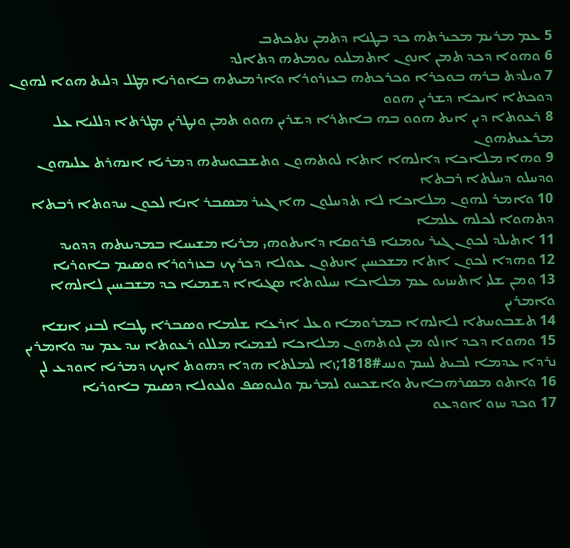5 ܥܡ ܡܪܝܡ ܡܟܝܪܬܗ ܟܕ ܒܛܢܐ ܕܬܡܢ ܢܬܟܬܒ
6 ܘܗܘܐ ܕܟܕ ܬܡܢ ܐܢܘܢ ܐܬܡܠܝܘ ܝܘܡܬܗ ܕܬܐܠܕ
7 ܘܝܠܕܬ ܒܪܗ ܒܘܟܪܐ ܘܟܪܟܬܗ ܒܥܙܪܘܪܐ ܘܐܪܡܝܬܗ ܒܐܘܪܝܐ ܡܛܠ ܕܠܝܬ ܗܘܐ ܠܗܘܢ ܕܘܟܬܐ ܐܝܟܐ ܕܫܪܝܢ ܗܘܘ
8 ܪܥܘܬܐ ܕܝܢ ܐܝܬ ܗܘܘ ܒܗ ܒܐܬܪܐ ܕܫܪܝܢ ܗܘܘ ܬܡܢ ܘܢܛܪܝܢ ܡܛܪܬܐ ܕܠܠܝܐ ܥܠ ܡܪܥܝܬܗܘܢ
9 ܘܗܐ ܡܠܐܟܐ ܕܐܠܗܐ ܐܬܐ ܠܘܬܗܘܢ ܘܬܫܒܘܚܬܗ ܕܡܪܝܐ ܐܢܗܪܬ ܥܠܝܗܘܢ ܘܕܚܠܘ ܕܚܠܬܐ ܪܒܬܐ
10 ܘܐܡܪ ܠܗܘܢ ܡܠܐܟܐ ܠܐ ܬܕܚܠܘܢ ܗܐ ܓܝܪ ܡܤܒܪ ܐܢܐ ܠܟܘܢ ܚܕܘܬܐ ܪܒܬܐ ܕܬܗܘܐ ܠܟܠܗ ܥܠܡܐ
11 ܐܬܝܠܕ ܠܟܘܢ ܓܝܪ ܝܘܡܢܐ ܦܪܘܩܐ ܕܐܝܬܘܗܝ ܡܪܝܐ ܡܫܝܚܐ ܒܡܕܝܢܬܗ ܕܕܘܝܕ
12 ܘܗܕܐ ܠܟܘܢ ܐܬܐ ܡܫܟܚܝܢ ܐܢܬܘܢ ܥܘܠܐ ܕܟܪܝܟ ܒܥܙܪܘܪܐ ܘܤܝܡ ܒܐܘܪܝܐ
13 ܘܡܢ ܫܠܝ ܐܬܚܙܝܘ ܥܡ ܡܠܐܟܐ ܚܝܠܘܬܐ ܤܓܝܐܐ ܕܫܡܝܐ ܟܕ ܡܫܒܚܝܢ ܠܐܠܗܐ ܘܐܡܪܝܢ
14 ܬܫܒܘܚܬܐ ܠܐܠܗܐ ܒܡܪܘܡܐ ܘܥܠ ܐܪܥܐ ܫܠܡܐ ܘܤܒܪܐ ܛܒܐ ܠܒܢܝ ܐܢܫܐ
15 ܘܗܘܐ ܕܟܕ ܐܙܠܘ ܡܢ ܠܘܬܗܘܢ ܡܠܐܟܐ ܠܫܡܝܐ ܡܠܠܘ ܪܥܘܬܐ ܚܕ ܥܡ ܚܕ ܘܐܡܪܝܢ ܢܪܕܐ ܥܕܡܐ ܠܒܝܬ ܠܚܡ ܘܢܚ#1818;ܙܐ ܠܡܠܬܐ ܗܕܐ ܕܗܘܬ ܐܝܟ ܕܡܪܝܐ ܐܘܕܥ ܠܢ
16 ܘܐܬܘ ܡܤܪܗܒܐܝܬ ܘܐܫܟܚܘ ܠܡܪܝܡ ܘܠܝܘܤܦ ܘܠܥܘܠܐ ܕܤܝܡ ܒܐܘܪܝܐ
17 ܘܟܕ ܚܙܘ ܐܘܕܥܘ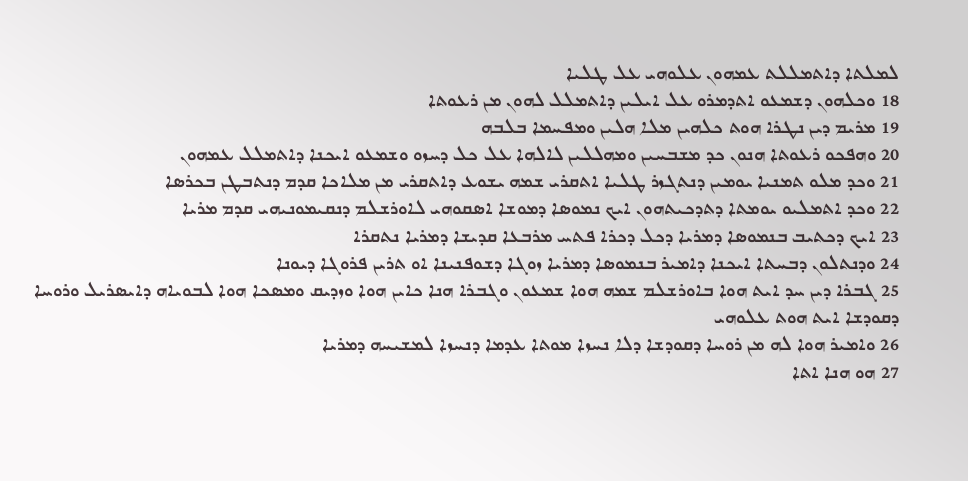ܠܡܠܬܐ ܕܐܬܡܠܠܬ ܥܡܗܘܢ ܥܠܘܗܝ ܥܠ ܛܠܝܐ
18 ܘܟܠܗܘܢ ܕܫܡܥܘ ܐܬܕܡܪܘ ܥܠ ܐܝܠܝܢ ܕܐܬܡܠܠ ܠܗܘܢ ܡܢ ܪܥܘܬܐ
19 ܡܪܝܡ ܕܝܢ ܢܛܪܐ ܗܘܬ ܟܠܗܝܢ ܡܠܐ ܗܠܝܢ ܘܡܦܚܡܐ ܒܠܒܗ
20 ܘܗܦܟܘ ܪܥܘܬܐ ܗܢܘܢ ܟܕ ܡܫܒܚܝܢ ܘܡܗܠܠܝܢ ܠܐܠܗܐ ܥܠ ܟܠ ܕܚܙܘ ܘܫܡܥܘ ܐܝܟܢܐ ܕܐܬܡܠܠ ܥܡܗܘܢ
21 ܘܟܕ ܡܠܘ ܬܡܢܝܐ ܝܘܡܝܢ ܕܢܬܓܙܪ ܛܠܝܐ ܐܬܩܪܝ ܫܡܗ ܝܫܘܥ ܕܐܬܩܪܝ ܡܢ ܡܠܐܟܐ ܩܕܡ ܕܢܬܒܛܢ ܒܟܪܤܐ
22 ܘܟܕ ܐܬܡܠܝܘ ܝܘܡܬܐ ܕܬܕܟܝܬܗܘܢ ܐܝܟ ܢܡܘܤܐ ܕܡܘܫܐ ܐܤܩܘܗܝ ܠܐܘܪܫܠܡ ܕܢܩܝܡܘܢܝܗܝ ܩܕܡ ܡܪܝܐ
23 ܐܝܟ ܕܟܬܝܒ ܒܢܡܘܤܐ ܕܡܪܝܐ ܕܟܠ ܕܟܪܐ ܦܬܚ ܡܪܒܥܐ ܩܕܝܫܐ ܕܡܪܝܐ ܢܬܩܪܐ
24 ܘܕܢܬܠܘܢ ܕܒܚܬܐ ܐܝܟܢܐ ܕܐܡܝܪ ܒܢܡܘܤܐ ܕܡܪܝܐ ܙܘܓܐ ܕܫܘܦܢܝܢܐ ܐܘ ܬܪܝܢ ܦܪܘܓܐ ܕܝܘܢܐ
25 ܓܒܪܐ ܕܝܢ ܚܕ ܐܝܬ ܗܘܐ ܒܐܘܪܫܠܡ ܫܡܗ ܗܘܐ ܫܡܥܘܢ ܘܓܒܪܐ ܗܢܐ ܟܐܝܢ ܗܘܐ ܘܙܕܝܩ ܘܡܤܟܐ ܗܘܐ ܠܒܘܝܐܗ ܕܐܝܤܪܝܠ ܘܪܘܚܐ ܕܩܘܕܫܐ ܐܝܬ ܗܘܬ ܥܠܘܗܝ
26 ܘܐܡܝܪ ܗܘܐ ܠܗ ܡܢ ܪܘܚܐ ܕܩܘܕܫܐ ܕܠܐ ܢܚܙܐ ܡܘܬܐ ܥܕܡܐ ܕܢܚܙܐ ܠܡܫܝܚܗ ܕܡܪܝܐ
27 ܗܘ ܗܢܐ ܐܬܐ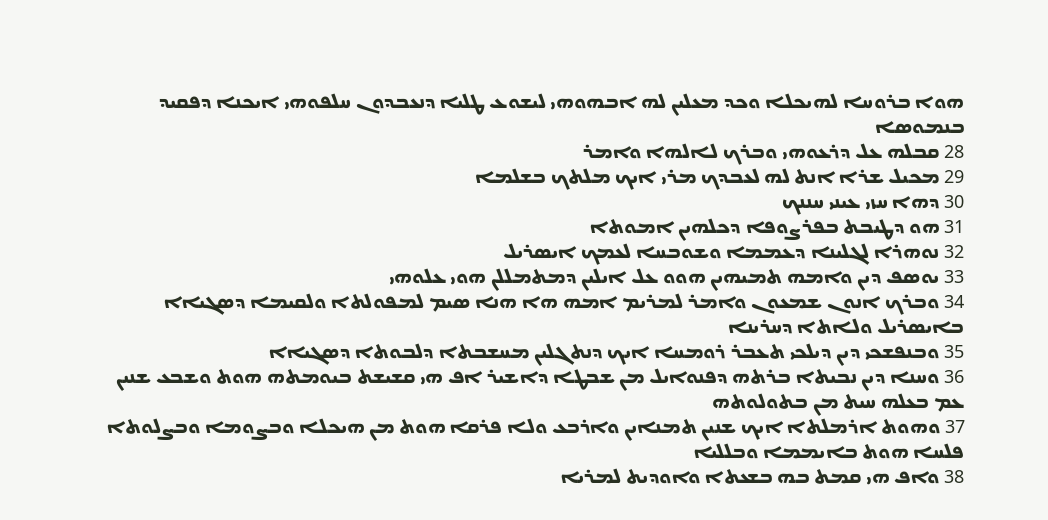ܗܘܐ ܒܪܘܚܐ ܠܗܝܟܠܐ ܘܟܕ ܡܥܠܝܢ ܠܗ ܐܒܗܘܗܝ ܠܝܫܘܥ ܛܠܝܐ ܕܢܥܒܕܘܢ ܚܠܦܘܗܝ ܐܝܟܢܐ ܕܦܩܝܕ ܒܢܡܘܤܐ
28 ܩܒܠܗ ܥܠ ܕܪܥܘܗܝ ܘܒܪܟ ܠܐܠܗܐ ܘܐܡܪ
29 ܡܟܝܠ ܫܪܐ ܐܢܬ ܠܗ ܠܥܒܕܟ ܡܪܝ ܐܝܟ ܡܠܬܟ ܒܫܠܡܐ
30 ܕܗܐ ܚܙܝ ܥܝܢܝ ܚܢܢܟ
31 ܗܘ ܕܛܝܒܬ ܒܦܪܨܘܦܐ ܕܟܠܗܝܢ ܐܡܘܬܐ
32 ܢܘܗܪܐ ܠܓܠܝܢܐ ܕܥܡܡܐ ܘܫܘܒܚܐ ܠܥܡܟ ܐܝܤܪܝܠ
33 ܝܘܤܦ ܕܝܢ ܘܐܡܗ ܬܡܝܗܝܢ ܗܘܘ ܥܠ ܐܝܠܝܢ ܕܡܬܡܠܠܢ ܗܘܝ ܥܠܘܗܝ
34 ܘܒܪܟ ܐܢܘܢ ܫܡܥܘܢ ܘܐܡܪ ܠܡܪܝܡ ܐܡܗ ܗܐ ܗܢܐ ܤܝܡ ܠܡܦܘܠܬܐ ܘܠܩܝܡܐ ܕܤܓܝܐܐ ܒܐܝܤܪܝܠ ܘܠܐܬܐ ܕܚܪܝܢܐ
35 ܘܒܢܦܫܟܝ ܕܝܢ ܕܝܠܟܝ ܬܥܒܪ ܪܘܡܚܐ ܐܝܟ ܕܢܬܓܠܝܢ ܡܚܫܒܬܐ ܕܠܒܘܬܐ ܕܤܓܝܐܐ
36 ܘܚܢܐ ܕܝܢ ܢܒܝܬܐ ܒܪܬܗ ܕܦܢܘܐܝܠ ܡܢ ܫܒܛܐ ܕܐܫܝܪ ܐܦ ܗܝ ܩܫܝܫܬ ܒܝܘܡܬܗ ܗܘܬ ܘܫܒܥ ܫܢܝܢ ܥܡ ܒܥܠܗ ܚܝܬ ܡܢ ܒܬܘܠܘܬܗ
37 ܘܗܘܬ ܐܪܡܠܬܐ ܐܝܟ ܫܢܝܢ ܬܡܢܐܝܢ ܘܐܪܒܥ ܘܠܐ ܦܪܩܐ ܗܘܬ ܡܢ ܗܝܟܠܐ ܘܒܨܘܡܐ ܘܒܨܠܘܬܐ ܦܠܚܐ ܗܘܬ ܒܐܝܡܡܐ ܘܒܠܠܝܐ
38 ܘܐܦ ܗܝ ܩܡܬ ܒܗ ܒܫܥܬܐ ܘܐܘܕܝܬ ܠܡܪܝܐ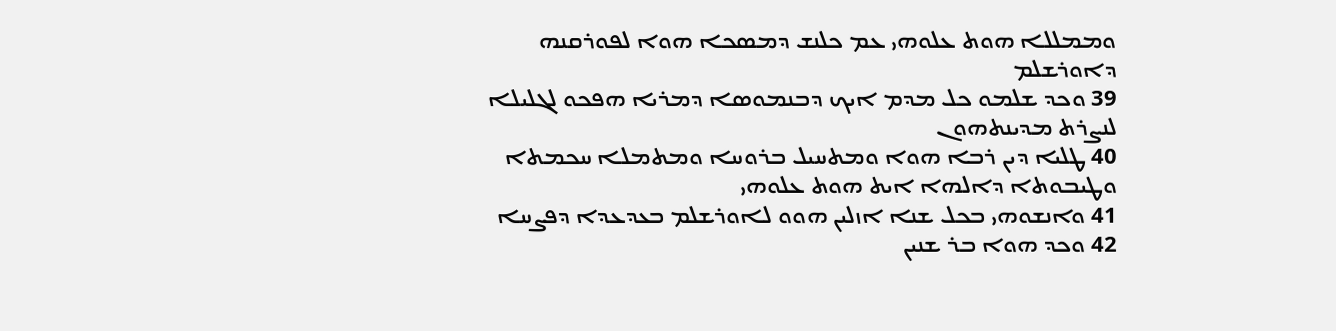ܘܡܡܠܠܐ ܗܘܬ ܥܠܘܗܝ ܥܡ ܟܠܢܫ ܕܡܤܟܐ ܗܘܐ ܠܦܘܪܩܢܗ ܕܐܘܪܫܠܡ
39 ܘܟܕ ܫܠܡܘ ܟܠ ܡܕܡ ܐܝܟ ܕܒܢܡܘܤܐ ܕܡܪܝܐ ܗܦܟܘ ܠܓܠܝܠܐ ܠܢܨܪܬ ܡܕܝܢܬܗܘܢ
40 ܛܠܝܐ ܕܝܢ ܪܒܐ ܗܘܐ ܘܡܬܚܝܠ ܒܪܘܚܐ ܘܡܬܡܠܐ ܚܟܡܬܐ ܘܛܝܒܘܬܐ ܕܐܠܗܐ ܐܝܬ ܗܘܬ ܥܠܘܗܝ
41 ܘܐܢܫܘܗܝ ܒܟܠ ܫܢܐ ܐܙܠܝܢ ܗܘܘ ܠܐܘܪܫܠܡ ܒܥܕܥܕܐ ܕܦܨܚܐ
42 ܘܟܕ ܗܘܐ ܒܪ ܫܢܝܢ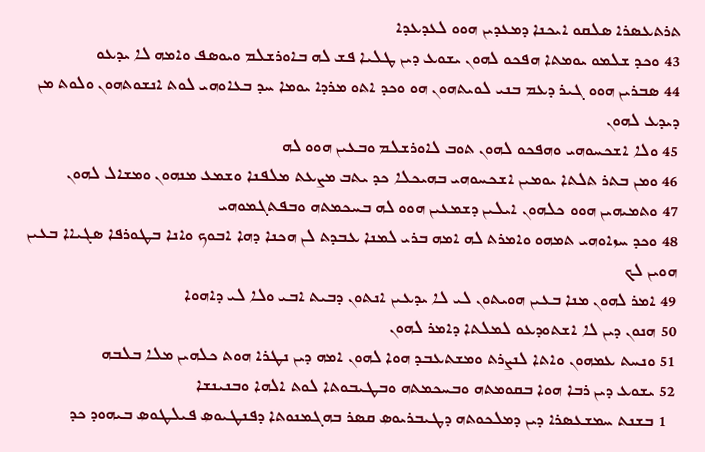ܬܪܬܥܤܪܐ ܤܠܩܘ ܐܝܟܢܐ ܕܡܥܕܝܢ ܗܘܘ ܠܥܕܥܕܐ
43 ܘܟܕ ܫܠܡܘ ܝܘܡܬܐ ܗܦܟܘ ܠܗܘܢ ܝܫܘܥ ܕܝܢ ܛܠܝܐ ܦܫ ܠܗ ܒܐܘܪܫܠܡ ܘܝܘܤܦ ܘܐܡܗ ܠܐ ܝܕܥܘ
44 ܤܒܪܝܢ ܗܘܘ ܓܝܪ ܕܥܡ ܒܢܝ ܠܘܝܬܗܘܢ ܗܘ ܘܟܕ ܐܬܘ ܡܪܕܐ ܝܘܡܐ ܚܕ ܒܥܐܘܗܝ ܠܘܬ ܐܢܫܘܬܗܘܢ ܘܠܘܬ ܡܢ ܕܝܕܥ ܠܗܘܢ
45 ܘܠܐ ܐܫܟܚܘܗܝ ܘܗܦܟܘ ܠܗܘܢ ܬܘܒ ܠܐܘܪܫܠܡ ܘܒܥܝܢ ܗܘܘ ܠܗ
46 ܘܡܢ ܒܬܪ ܬܠܬܐ ܝܘܡܝܢ ܐܫܟܚܘܗܝ ܒܗܝܟܠܐ ܟܕ ܝܬܒ ܡܨܥܬ ܡܠܦܢܐ ܘܫܡܥ ܡܢܗܘܢ ܘܡܫܐܠ ܠܗܘܢ
47 ܘܬܡܝܗܝܢ ܗܘܘ ܟܠܗܘܢ ܐܝܠܝܢ ܕܫܡܥܝܢ ܗܘܘ ܠܗ ܒܚܟܡܬܗ ܘܒܦܬܓܡܘܗܝ
48 ܘܟܕ ܚܙܐܘܗܝ ܬܡܗܘ ܘܐܡܪܬ ܠܗ ܐܡܗ ܒܪܝ ܠܡܢܐ ܥܒܕܬ ܠܢ ܗܟܢܐ ܕܗܐ ܐܒܘܟ ܘܐܢܐ ܒܛܘܪܦܐ ܤܓܝܐܐ ܒܥܝܢ ܗܘܝܢ ܠܟ
49 ܐܡܪ ܠܗܘܢ ܡܢܐ ܒܥܝܢ ܗܘܝܬܘܢ ܠܝ ܠܐ ܝܕܥܝܢ ܐܢܬܘܢ ܕܒܝܬ ܐܒܝ ܘܠܐ ܠܝ ܕܐܗܘܐ
50 ܗܢܘܢ ܕܝܢ ܠܐ ܐܫܬܘܕܥܘ ܠܡܠܬܐ ܕܐܡܪ ܠܗܘܢ
51 ܘܢܚܬ ܥܡܗܘܢ ܘܐܬܐ ܠܢܨܪܬ ܘܡܫܬܥܒܕ ܗܘܐ ܠܗܘܢ ܐܡܗ ܕܝܢ ܢܛܪܐ ܗܘܬ ܟܠܗܝܢ ܡܠܐ ܒܠܒܗ
52 ܝܫܘܥ ܕܝܢ ܪܒܐ ܗܘܐ ܒܩܘܡܬܗ ܘܒܚܟܡܬܗ ܘܒܛܝܒܘܬܐ ܠܘܬ ܐܠܗܐ ܘܒܢܝܢܫܐ
  1 ܒܫܢܬ ܚܡܫܥܤܪܐ ܕܝܢ ܕܡܠܟܘܬܗ ܕܛܝܒܪܝܘܤ ܩܤܪ ܒܗܓܡܢܘܬܐ ܕܦܢܛܝܘܤ ܦܝܠܛܘܤ ܒܝܗܘܕ ܟܕ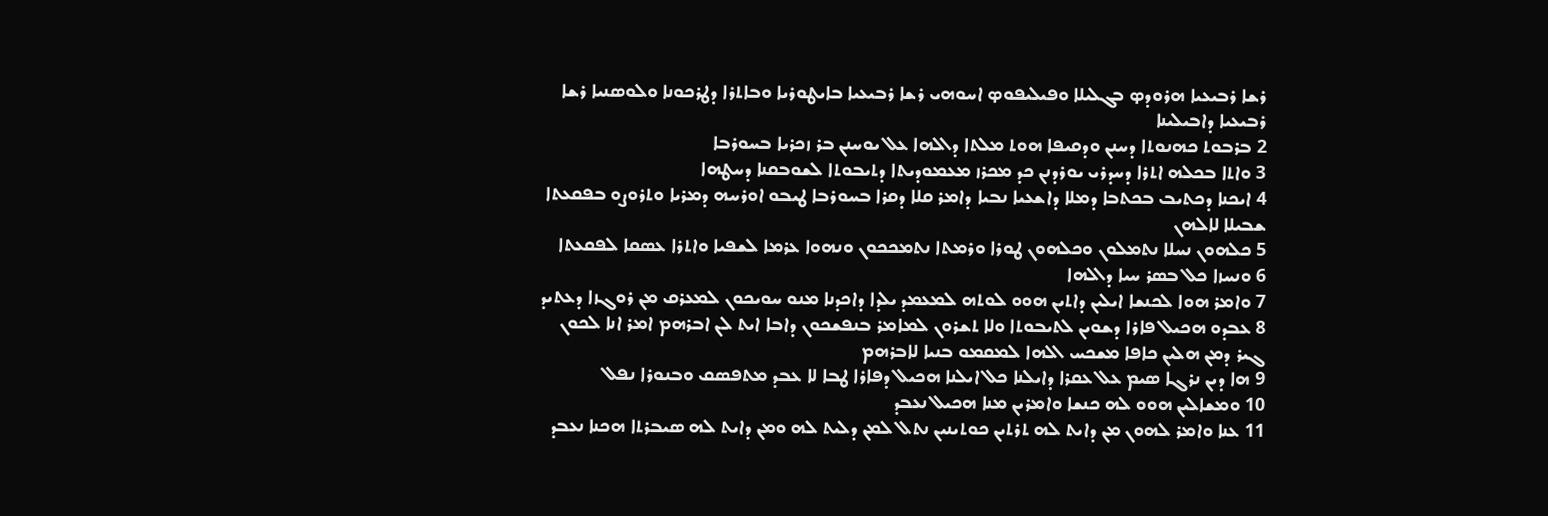ܪܫܐ ܪܒܝܥܝܐ ܗܪܘܕܤ ܒܓܠܝܠܐ ܘܦܝܠܝܦܘܤ ܐܚܘܗܝ ܪܫܐ ܪܒܝܥܝܐ ܒܐܝܛܘܪܝܐ ܘܒܐܬܪܐ ܕܛܪܟܘܢܐ ܘܠܘܤܢܝܐ ܪܫܐ ܪܒܝܥܝܐ ܕܐܒܝܠܝܢܐ
2 ܒܪܒܘܬ ܟܗܢܘܬܐ ܕܚܢܢ ܘܕܩܝܦܐ ܗܘܬ ܡܠܬܐ ܕܐܠܗܐ ܥܠ ܝܘܚܢܢ ܒܪ ܙܟܪܝܐ ܒܚܘܪܒܐ
3 ܘܐܬܐ ܒܟܠܗ ܐܬܪܐ ܕܚܕܪܝ ܝܘܪܕܢܢ ܟܕ ܡܟܪܙ ܡܥܡܘܕܝܬܐ ܕܬܝܒܘܬܐ ܠܫܘܒܩܢܐ ܕܚܛܗܐ
4 ܐܝܟܢܐ ܕܟܬܝܒ ܒܟܬܒܐ ܕܡܠܐ ܕܐܫܥܝܐ ܢܒܝܐ ܕܐܡܪ ܩܠܐ ܕܩܪܐ ܒܚܘܪܒܐ ܛܝܒܘ ܐܘܪܚܗ ܕܡܪܝܐ ܘܬܪܘܨܘ ܒܦܩܥܬܐ ܫܒܝܠܐ ܠܐܠܗܢ
5 ܟܠܗܘܢ ܢܚܠܐ ܢܬܡܠܘܢ ܘܟܠܗܘܢ ܛܘܪܐ ܘܪܡܬܐ ܢܬܡܟܟܘܢ ܘܢܗܘܐ ܥܪܡܐ ܠܫܦܝܐ ܘܐܬܪܐ ܥܤܩܐ ܠܦܩܥܬܐ
6 ܘܢܚܙܐ ܟܠ ܒܤܪ ܚܝܐ ܕܐܠܗܐ
7 ܘܐܡܪ ܗܘܐ ܠܟܢܫܐ ܐܝܠܝܢ ܕܐܬܝܢ ܗܘܘ ܠܘܬܗ ܠܡܥܡܕ ܝܠܕܐ ܕܐܟܕܢܐ ܡܢܘ ܚܘܝܟܘܢ ܠܡܥܪܩ ܡܢ ܪܘܓܙܐ ܕܥܬܝܕ
8 ܥܒܕܘ ܗܟܝܠ ܦܐܪܐ ܕܫܘܝܢ ܠܬܝܒܘܬܐ ܘܠܐ ܬܫܪܘܢ ܠܡܐܡܪ ܒܢܦܫܟܘܢ ܕܐܒܐ ܐܝܬ ܠܢ ܐܒܪܗܡ ܐܡܪ ܐܢܐ ܠܟܘܢ ܓܝܪ ܕܡܢ ܗܠܝܢ ܟܐܦܐ ܡܫܟܚ ܐܠܗܐ ܠܡܩܡܘ ܒܢܝܐ ܠܐܒܪܗܡ
9 ܗܐ ܕܝܢ ܢܪܓܐ ܤܝܡ ܥܠ ܥܩܪܐ ܕܐܝܠܢܐ ܟܠ ܐܝܠܢܐ ܗܟܝܠ ܕܦܐܪܐ ܛܒܐ ܠܐ ܥܒܕ ܡܬܦܤܩ ܘܒܢܘܪܐ ܢܦܠ
10 ܘܡܫܐܠܝܢ ܗܘܘ ܠܗ ܟܢܫܐ ܘܐܡܪܝܢ ܡܢܐ ܗܟܝܠ ܢܥܒܕ
11 ܥܢܐ ܘܐܡܪ ܠܗܘܢ ܡܢ ܕܐܝܬ ܠܗ ܬܪܬܝܢ ܟܘܬܝܢܝܢ ܢܬܠ ܠܡܢ ܕܠܝܬ ܠܗ ܘܡܢ ܕܐܝܬ ܠܗ ܤܝܒܪܬܐ ܗܟܢܐ ܢܥܒܕ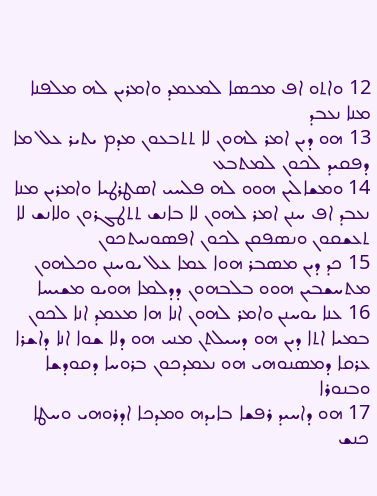12 ܘܐܬܘ ܐܦ ܡܟܤܐ ܠܡܥܡܕ ܘܐܡܪܝܢ ܠܗ ܡܠܦܢܐ ܡܢܐ ܢܥܒܕ
13 ܗܘ ܕܝܢ ܐܡܪ ܠܗܘܢ ܠܐ ܬܬܒܥܘܢ ܡܕܡ ܝܬܝܪ ܥܠ ܡܐ ܕܦܩܝܕ ܠܟܘܢ ܠܡܬܒܥ
14 ܘܡܫܐܠܝܢ ܗܘܘ ܠܗ ܦܠܚܝ ܐܤܛܪܛܝܐ ܘܐܡܪܝܢ ܡܢܐ ܢܥܒܕ ܐܦ ܚܢܢ ܐܡܪ ܠܗܘܢ ܠܐ ܒܐܢܫ ܬܬܛܓܪܘܢ ܘܠܐܢܫ ܠܐ ܬܥܫܩܘܢ ܘܢܤܦܩܢ ܠܟܘܢ ܐܦܤܘܢܝܬܟܘܢ
15 ܟܕ ܕܝܢ ܡܤܒܪ ܗܘܐ ܥܡܐ ܥܠ ܝܘܚܢܢ ܘܟܠܗܘܢ ܡܬܚܫܒܝܢ ܗܘܘ ܒܠܒܗܘܢ ܕܕܠܡܐ ܗܘܝܘ ܡܫܝܚܐ
16 ܥܢܐ ܝܘܚܢܢ ܘܐܡܪ ܠܗܘܢ ܐܢܐ ܗܐ ܡܥܡܕ ܐܢܐ ܠܟܘܢ ܒܡܝܐ ܐܬܐ ܕܝܢ ܗܘ ܕܚܝܠܬܢ ܡܢܝ ܗܘ ܕܠܐ ܫܘܐ ܐܢܐ ܕܐܫܪܐ ܥܪܩܐ ܕܡܤܢܘܗܝ ܗܘ ܢܥܡܕܟܘܢ ܒܪܘܚܐ ܕܩܘܕܫܐ ܘܒܢܘܪܐ
17 ܗܘ ܕܐܚܝܕ ܪܦܫܐ ܒܐܝܕܗ ܘܡܕܟܐ ܐܕܪܘܗܝ ܘܚܛܐ ܟܢܫ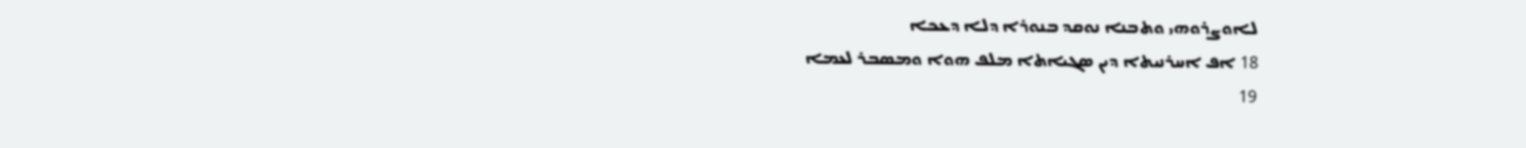ܠܐܘܨܪܘܗܝ ܘܬܒܢܐ ܢܘܩܕ ܒܢܘܪܐ ܕܠܐ ܕܥܟܐ
18 ܐܦ ܐܚܪܢܝܬܐ ܕܝܢ ܤܓܝܐܬܐ ܡܠܦ ܗܘܐ ܘܡܤܒܪ ܠܥܡܐ
19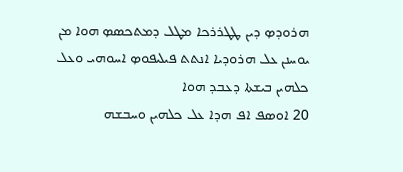ܗܪܘܕܤ ܕܝܢ ܛܛܪܪܟܐ ܡܛܠ ܕܡܬܟܤܤ ܗܘܐ ܡܢ ܝܘܚܢܢ ܥܠ ܗܪܘܕܝܐ ܐܢܬܬ ܦܝܠܝܦܘܤ ܐܚܘܗܝ ܘܥܠ ܟܠܗܝܢ ܒܝܫܬܐ ܕܥܒܕ ܗܘܐ
20 ܐܘܤܦ ܐܦ ܗܕܐ ܥܠ ܟܠܗܝܢ ܘܚܒܫܗ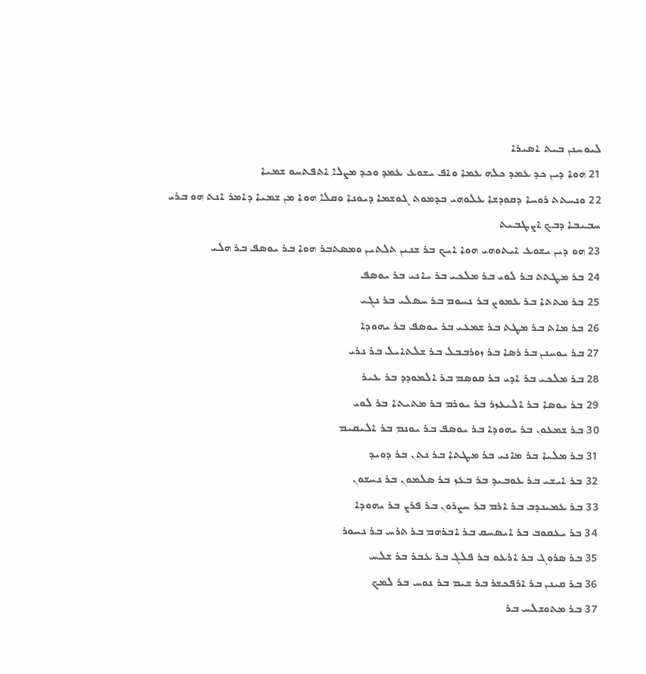ܠܝܘܚܢܢ ܒܝܬ ܐܤܝܪܐ
21 ܗܘܐ ܕܝܢ ܟܕ ܥܡܕ ܟܠܗ ܥܡܐ ܘܐܦ ܝܫܘܥ ܥܡܕ ܘܟܕ ܡܨܠܐ ܐܬܦܬܚܘ ܫܡܝܐ
22 ܘܢܚܬܬ ܪܘܚܐ ܕܩܘܕܫܐ ܥܠܘܗܝ ܒܕܡܘܬ ܓܘܫܡܐ ܕܝܘܢܐ ܘܩܠܐ ܗܘܐ ܡܢ ܫܡܝܐ ܕܐܡܪ ܐܢܬ ܗܘ ܒܪܝ ܚܒܝܒܐ ܕܒܟ ܐܨܛܒܝܬ
23 ܗܘ ܕܝܢ ܝܫܘܥ ܐܝܬܘܗܝ ܗܘܐ ܐܝܟ ܒܪ ܫܢܝܢ ܬܠܬܝܢ ܘܡܤܬܒܪ ܗܘܐ ܒܪ ܝܘܤܦ ܒܪ ܗܠܝ
24 ܒܪ ܡܛܬܬ ܒܪ ܠܘܝ ܒܪ ܡܠܟܝ ܒܪ ܝܐܢܝ ܒܪ ܝܘܤܦ
25 ܒܪ ܡܬܬܐ ܒܪ ܥܡܘܨ ܒܪ ܢܚܘܡ ܒܪ ܚܤܠܝ ܒܪ ܢܓܝ
26 ܒܪ ܡܐܬ ܒܪ ܡܛܬ ܒܪ ܫܡܥܝ ܒܪ ܝܘܤܦ ܒܪ ܝܗܘܕܐ
27 ܒܪ ܝܘܚܢܢ ܒܪ ܪܤܐ ܒܪ ܙܘܪܒܒܠ ܒܪ ܫܠܬܐܝܠ ܒܪ ܢܪܝ
28 ܒܪ ܡܠܟܝ ܒܪ ܐܕܝ ܒܪ ܩܘܤܡ ܒܪ ܐܠܡܘܕܕ ܒܪ ܥܝܪ
29 ܒܪ ܝܘܤܐ ܒܪ ܐܠܝܥܙܪ ܒܪ ܝܘܪܡ ܒܪ ܡܬܝܬܐ ܒܪ ܠܘܝ
30 ܒܪ ܫܡܥܘܢ ܒܪ ܝܗܘܕܐ ܒܪ ܝܘܤܦ ܒܪ ܝܘܢܡ ܒܪ ܐܠܝܩܝܡ
31 ܒܪ ܡܠܝܐ ܒܪ ܡܐܢܝ ܒܪ ܡܛܬܐ ܒܪ ܢܬܢ ܒܪ ܕܘܝܕ
32 ܒܪ ܐܝܫܝ ܒܪ ܥܘܒܝܕ ܒܪ ܒܥܙ ܒܪ ܤܠܡܘܢ ܒܪ ܢܚܫܘܢ
33 ܒܪ ܥܡܝܢܕܒ ܒܪ ܐܪܡ ܒܪ ܚܨܪܘܢ ܒܪ ܦܪܨ ܒܪ ܝܗܘܕܐ
34 ܒܪ ܝܥܩܘܒ ܒܪ ܐܝܤܚܩ ܒܪ ܐܒܪܗܡ ܒܪ ܬܪܚ ܒܪ ܢܚܘܪ
35 ܒܪ ܤܪܘܓ ܒܪ ܐܪܥܘ ܒܪ ܦܠܓ ܒܪ ܥܒܪ ܒܪ ܫܠܚ
36 ܒܪ ܩܝܢܢ ܒܪ ܐܪܦܟܫܪ ܒܪ ܫܝܡ ܒܪ ܢܘܚ ܒܪ ܠܡܟ
37 ܒܪ ܡܬܘܫܠܚ ܒܪ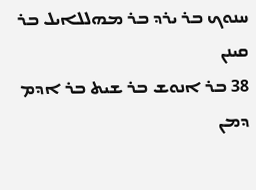ܚܢܘܟ ܒܪ ܝܪܕ ܒܪ ܡܗܠܠܐܝܠ ܒܪ ܩܝܢܢ
38 ܒܪ ܐܢܘܫ ܒܪ ܫܝܬ ܒܪ ܐܕܡ ܕܡܢ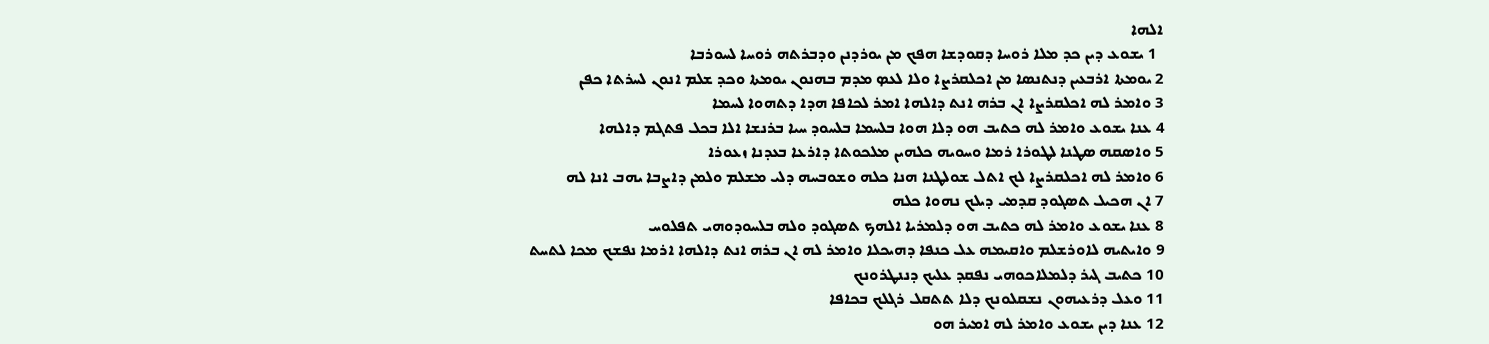ܐܠܗܐ
  1 ܝܫܘܥ ܕܝܢ ܟܕ ܡܠܐ ܪܘܚܐ ܕܩܘܕܫܐ ܗܦܟ ܡܢ ܝܘܪܕܢܢ ܘܕܒܪܬܗ ܪܘܚܐ ܠܚܘܪܒܐ
2 ܝܘܡܬܐ ܐܪܒܥܝܢ ܕܢܬܢܤܐ ܡܢ ܐܟܠܩܪܨܐ ܘܠܐ ܠܥܤ ܡܕܡ ܒܗܢܘܢ ܝܘܡܬܐ ܘܟܕ ܫܠܡ ܐܢܘܢ ܠܚܪܬܐ ܟܦܢ
3 ܘܐܡܪ ܠܗ ܐܟܠܩܪܨܐ ܐܢ ܒܪܗ ܐܢܬ ܕܐܠܗܐ ܐܡܪ ܠܟܐܦܐ ܗܕܐ ܕܬܗܘܐ ܠܚܡܐ
4 ܥܢܐ ܝܫܘܥ ܘܐܡܪ ܠܗ ܟܬܝܒ ܗܘ ܕܠܐ ܗܘܐ ܒܠܚܡܐ ܒܠܚܘܕ ܚܝܐ ܒܪܢܫܐ ܐܠܐ ܒܟܠ ܦܬܓܡ ܕܐܠܗܐ
5 ܘܐܤܩܗ ܤܛܢܐ ܠܛܘܪܐ ܪܡܐ ܘܚܘܝܗ ܟܠܗܝܢ ܡܠܟܘܬܐ ܕܐܪܥܐ ܒܥܕܢܐ ܙܥܘܪܐ
6 ܘܐܡܪ ܠܗ ܐܟܠܩܪܨܐ ܠܟ ܐܬܠ ܫܘܠܛܢܐ ܗܢܐ ܟܠܗ ܘܫܘܒܚܗ ܕܠܝ ܡܫܠܡ ܘܠܡܢ ܕܐܨܒܐ ܝܗܒ ܐܢܐ ܠܗ
7 ܐܢ ܗܟܝܠ ܬܤܓܘܕ ܩܕܡܝ ܕܝܠܟ ܢܗܘܐ ܟܠܗ
8 ܥܢܐ ܝܫܘܥ ܘܐܡܪ ܠܗ ܟܬܝܒ ܗܘ ܕܠܡܪܝܐ ܐܠܗܟ ܬܤܓܘܕ ܘܠܗ ܒܠܚܘܕܘܗܝ ܬܦܠܘܚ
9 ܘܐܝܬܝܗ ܠܐܘܪܫܠܡ ܘܐܩܝܡܗ ܥܠ ܟܢܦܐ ܕܗܝܟܠܐ ܘܐܡܪ ܠܗ ܐܢ ܒܪܗ ܐܢܬ ܕܐܠܗܐ ܐܪܡܐ ܢܦܫܟ ܡܟܐ ܠܬܚܬ
10 ܟܬܝܒ ܓܝܪ ܕܠܡܠܐܟܘܗܝ ܢܦܩܕ ܥܠܝܟ ܕܢܢܛܪܘܢܟ
11 ܘܥܠ ܕܪܥܝܗܘܢ ܢܫܩܠܘܢܟ ܕܠܐ ܬܬܩܠ ܪܓܠܟ ܒܟܐܦܐ
12 ܥܢܐ ܕܝܢ ܝܫܘܥ ܘܐܡܪ ܠܗ ܐܡܝܪ ܗܘ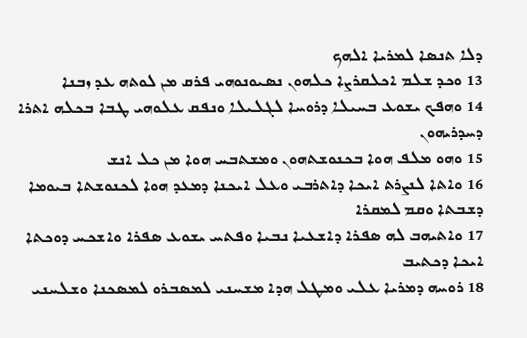ܕܠܐ ܬܢܤܐ ܠܡܪܝܐ ܐܠܗܟ
13 ܘܟܕ ܫܠܡ ܐܟܠܩܪܨܐ ܟܠܗܘܢ ܢܤܝܘܢܘܗܝ ܦܪܩ ܡܢ ܠܘܬܗ ܥܕ ܙܒܢܐ
14 ܘܗܦܟ ܝܫܘܥ ܒܚܝܠܐ ܕܪܘܚܐ ܠܓܠܝܠܐ ܘܢܦܩ ܥܠܘܗܝ ܛܒܐ ܒܟܠܗ ܐܬܪܐ ܕܚܕܪܝܗܘܢ
15 ܘܗܘ ܡܠܦ ܗܘܐ ܒܟܢܘܫܬܗܘܢ ܘܡܫܬܒܚ ܗܘܐ ܡܢ ܟܠ ܐܢܫ
16 ܘܐܬܐ ܠܢܨܪܬ ܐܝܟܐ ܕܐܬܪܒܝ ܘܥܠ ܐܝܟܢܐ ܕܡܥܕ ܗܘܐ ܠܟܢܘܫܬܐ ܒܝܘܡܐ ܕܫܒܬܐ ܘܩܡ ܠܡܩܪܐ
17 ܘܐܬܝܗܒ ܠܗ ܤܦܪܐ ܕܐܫܥܝܐ ܢܒܝܐ ܘܦܬܚ ܝܫܘܥ ܤܦܪܐ ܘܐܫܟܚ ܕܘܟܬܐ ܐܝܟܐ ܕܟܬܝܒ
18 ܪܘܚܗ ܕܡܪܝܐ ܥܠܝ ܘܡܛܠ ܗܕܐ ܡܫܚܢܝ ܠܡܤܒܪܘ ܠܡܤܟܢܐ ܘܫܠܚܢܝ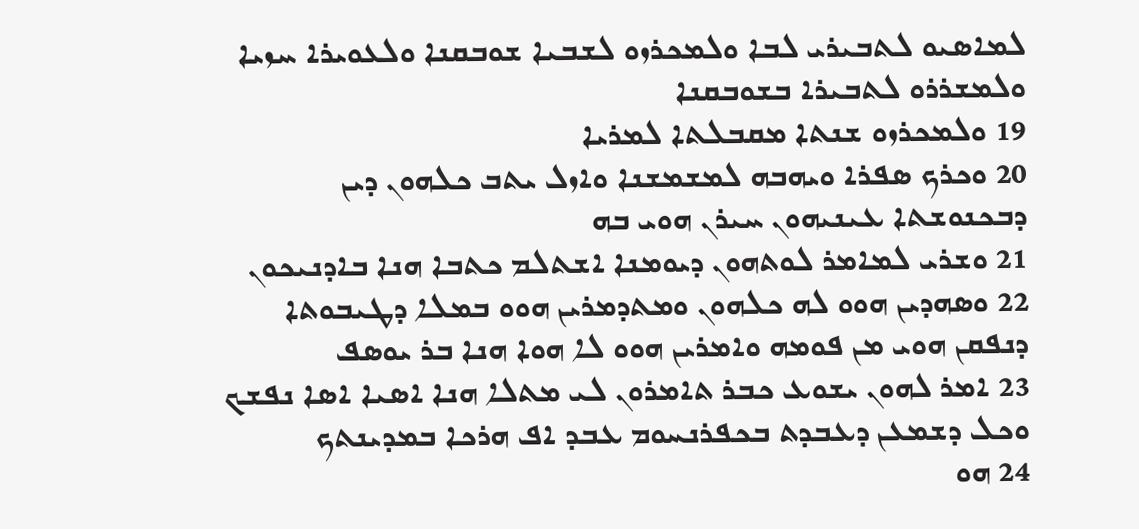ܠܡܐܤܝܘ ܠܬܒܝܪܝ ܠܒܐ ܘܠܡܟܪܙܘ ܠܫܒܝܐ ܫܘܒܩܢܐ ܘܠܥܘܝܪܐ ܚܙܝܐ ܘܠܡܫܪܪܘ ܠܬܒܝܪܐ ܒܫܘܒܩܢܐ
19 ܘܠܡܟܪܙܘ ܫܢܬܐ ܡܩܒܠܬܐ ܠܡܪܝܐ
20 ܘܟܪܟ ܤܦܪܐ ܘܝܗܒܗ ܠܡܫܡܫܢܐ ܘܐܙܠ ܝܬܒ ܟܠܗܘܢ ܕܝܢ ܕܒܟܢܘܫܬܐ ܥܝܢܝܗܘܢ ܚܝܪܢ ܗܘܝ ܒܗ
21 ܘܫܪܝ ܠܡܐܡܪ ܠܘܬܗܘܢ ܕܝܘܡܢܐ ܐܫܬܠܡ ܟܬܒܐ ܗܢܐ ܒܐܕܢܝܟܘܢ
22 ܘܤܗܕܝܢ ܗܘܘ ܠܗ ܟܠܗܘܢ ܘܡܬܕܡܪܝܢ ܗܘܘ ܒܡܠܐ ܕܛܝܒܘܬܐ ܕܢܦܩܢ ܗܘܝ ܡܢ ܦܘܡܗ ܘܐܡܪܝܢ ܗܘܘ ܠܐ ܗܘܐ ܗܢܐ ܒܪ ܝܘܤܦ
23 ܐܡܪ ܠܗܘܢ ܝܫܘܥ ܟܒܪ ܬܐܡܪܘܢ ܠܝ ܡܬܠܐ ܗܢܐ ܐܤܝܐ ܐܤܐ ܢܦܫܟ ܘܟܠ ܕܫܡܥܢ ܕܥܒܕܬ ܒܟܦܪܢܚܘܡ ܥܒܕ ܐܦ ܗܪܟܐ ܒܡܕܝܢܬܟ
24 ܗܘ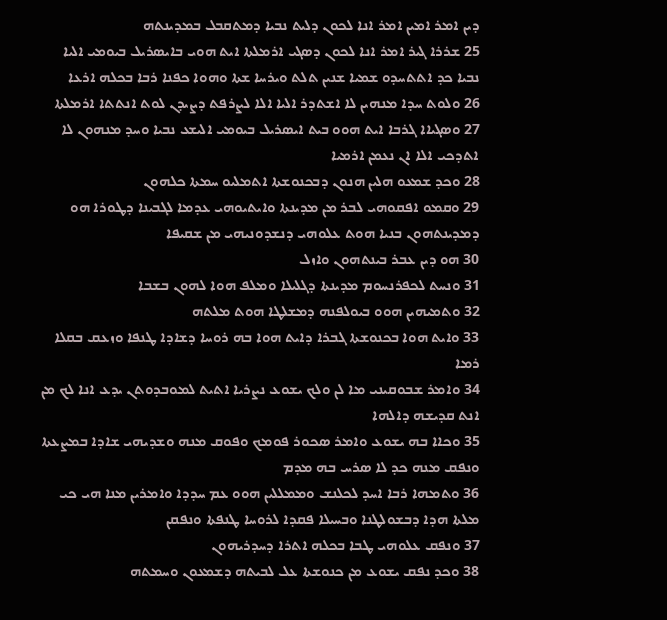ܕܝܢ ܐܡܪ ܐܡܝܢ ܐܡܪ ܐܢܐ ܠܟܘܢ ܕܠܝܬ ܢܒܝܐ ܕܡܬܩܒܠ ܒܡܕܝܢܬܗ
25 ܫܪܪܐ ܓܝܪ ܐܡܪ ܐܢܐ ܠܟܘܢ ܕܤܓܝ ܐܪܡܠܬܐ ܐܝܬ ܗܘܝ ܒܐܝܤܪܝܠ ܒܝܘܡܝ ܐܠܝܐ ܢܒܝܐ ܟܕ ܐܬܬܚܕܘ ܫܡܝܐ ܫܢܝܢ ܬܠܬ ܘܝܪܚܐ ܫܬܐ ܘܗܘܐ ܟܦܢܐ ܪܒܐ ܒܟܠܗ ܐܪܥܐ
26 ܘܠܘܬ ܚܕܐ ܡܢܗܝܢ ܠܐ ܐܫܬܕܪ ܐܠܝܐ ܐܠܐ ܠܨܪܦܬ ܕܨܝܕܢ ܠܘܬ ܐܢܬܬܐ ܐܪܡܠܬܐ
27 ܘܤܓܝܐܐ ܓܪܒܐ ܐܝܬ ܗܘܘ ܒܝܬ ܐܝܤܪܝܠ ܒܝܘܡܝ ܐܠܝܫܥ ܢܒܝܐ ܘܚܕ ܡܢܗܘܢ ܠܐ ܐܬܕܟܝ ܐܠܐ ܐܢ ܢܥܡܢ ܐܪܡܝܐ
28 ܘܟܕ ܫܡܥܘ ܗܠܝܢ ܗܢܘܢ ܕܒܟܢܘܫܬܐ ܐܬܡܠܝܘ ܚܡܬܐ ܟܠܗܘܢ
29 ܘܩܡܘ ܐܦܩܘܗܝ ܠܒܪ ܡܢ ܡܕܝܢܬܐ ܘܐܝܬܝܘܗܝ ܥܕܡܐ ܠܓܒܝܢܐ ܕܛܘܪܐ ܗܘ ܕܡܕܝܢܬܗܘܢ ܒܢܝܐ ܗܘܬ ܥܠܘܗܝ ܕܢܫܕܘܢܝܗܝ ܡܢ ܫܩܝܦܐ
30 ܗܘ ܕܝܢ ܥܒܪ ܒܝܢܬܗܘܢ ܘܐܙܠ
31 ܘܢܚܬ ܠܟܦܪܢܚܘܡ ܡܕܝܢܬܐ ܕܓܠܝܠܐ ܘܡܠܦ ܗܘܐ ܠܗܘܢ ܒܫܒܐ
32 ܘܬܡܝܗܝܢ ܗܘܘ ܒܝܘܠܦܢܗ ܕܡܫܠܛܐ ܗܘܬ ܡܠܬܗ
33 ܘܐܝܬ ܗܘܐ ܒܟܢܘܫܬܐ ܓܒܪܐ ܕܐܝܬ ܗܘܐ ܒܗ ܪܘܚܐ ܕܫܐܕܐ ܛܢܦܐ ܘܙܥܩ ܒܩܠܐ ܪܡܐ
34 ܘܐܡܪ ܫܒܘܩܝܢܝ ܡܐ ܠܢ ܘܠܟ ܝܫܘܥ ܢܨܪܝܐ ܐܬܝܬ ܠܡܘܒܕܘܬܢ ܝܕܥ ܐܢܐ ܠܟ ܡܢ ܐܢܬ ܩܕܝܫܗ ܕܐܠܗܐ
35 ܘܟܐܐ ܒܗ ܝܫܘܥ ܘܐܡܪ ܤܟܘܪ ܦܘܡܟ ܘܦܘܩ ܡܢܗ ܘܫܕܝܗܝ ܫܐܕܐ ܒܡܨܥܬܐ ܘܢܦܩ ܡܢܗ ܟܕ ܠܐ ܤܪܚ ܒܗ ܡܕܡ
36 ܘܬܡܗܐ ܪܒܐ ܐܚܕ ܠܟܠܢܫ ܘܡܡܠܠܝܢ ܗܘܘ ܥܡ ܚܕܕܐ ܘܐܡܪܝܢ ܡܢܐ ܗܝ ܟܝ ܡܠܬܐ ܗܕܐ ܕܒܫܘܠܛܢܐ ܘܒܚܝܠܐ ܦܩܕܐ ܠܪܘܚܐ ܛܢܦܬܐ ܘܢܦܩܢ
37 ܘܢܦܩ ܥܠܘܗܝ ܛܒܐ ܒܟܠܗ ܐܬܪܐ ܕܚܕܪܝܗܘܢ
38 ܘܟܕ ܢܦܩ ܝܫܘܥ ܡܢ ܟܢܘܫܬܐ ܥܠ ܠܒܝܬܗ ܕܫܡܥܘܢ ܘܚܡܬܗ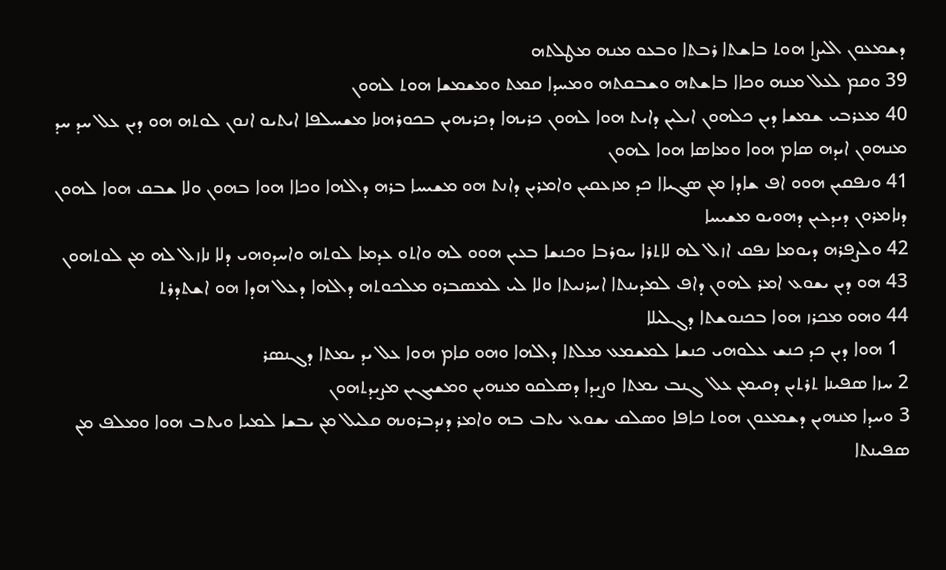ܕܫܡܥܘܢ ܐܠܝܨܐ ܗܘܬ ܒܐܫܬܐ ܪܒܬܐ ܘܒܥܘ ܡܢܗ ܡܛܠܬܗ
39 ܘܩܡ ܠܥܠ ܡܢܗ ܘܟܐܐ ܒܐܫܬܗ ܘܫܒܩܬܗ ܘܡܚܕܐ ܩܡܬ ܘܡܫܡܫܐ ܗܘܬ ܠܗܘܢ
40 ܡܥܪܒܝ ܫܡܫܐ ܕܝܢ ܟܠܗܘܢ ܐܝܠܝܢ ܕܐܝܬ ܗܘܐ ܠܗܘܢ ܟܪܝܗܐ ܕܟܪܝܗܝܢ ܒܟܘܪܗܢܐ ܡܫܚܠܦܐ ܐܝܬܝܘ ܐܢܘܢ ܠܘܬܗ ܗܘ ܕܝܢ ܥܠ ܚܕ ܚܕ ܡܢܗܘܢ ܐܝܕܗ ܤܐܡ ܗܘܐ ܘܡܐܤܐ ܗܘܐ ܠܗܘܢ
41 ܘܢܦܩܝܢ ܗܘܘ ܐܦ ܫܐܕܐ ܡܢ ܤܓܝܐܐ ܟܕ ܡܙܥܩܝܢ ܘܐܡܪܝܢ ܕܐܢܬ ܗܘ ܡܫܝܚܐ ܒܪܗ ܕܐܠܗܐ ܘܟܐܐ ܗܘܐ ܒܗܘܢ ܘܠܐ ܫܒܩ ܗܘܐ ܠܗܘܢ ܕܢܐܡܪܘܢ ܕܝܕܥܝܢ ܕܗܘܝܘ ܡܫܝܚܐ
42 ܘܠܨܦܪܗ ܕܝܘܡܐ ܢܦܩ ܐܙܠ ܠܗ ܠܐܬܪܐ ܚܘܪܒܐ ܘܟܢܫܐ ܒܥܝܢ ܗܘܘ ܠܗ ܘܐܬܘ ܥܕܡܐ ܠܘܬܗ ܘܐܚܕܘܗܝ ܕܠܐ ܢܐܙܠ ܠܗ ܡܢ ܠܘܬܗܘܢ
43 ܗܘ ܕܝܢ ܝܫܘܥ ܐܡܪ ܠܗܘܢ ܕܐܦ ܠܡܕܝܢܬܐ ܐܚܪܢܝܬܐ ܘܠܐ ܠܝ ܠܡܤܒܪܘ ܡܠܟܘܬܗ ܕܐܠܗܐ ܕܥܠ ܗܕܐ ܗܘ ܐܫܬܕܪܬ
44 ܘܗܘ ܡܟܪܙ ܗܘܐ ܒܟܢܘܫܬܐ ܕܓܠܝܠܐ
  1 ܗܘܐ ܕܝܢ ܟܕ ܟܢܫ ܥܠܘܗܝ ܟܢܫܐ ܠܡܫܡܥ ܡܠܬܐ ܕܐܠܗܐ ܘܗܘ ܩܐܡ ܗܘܐ ܥܠ ܝܕ ܝܡܬܐ ܕܓܢܤܪ
2 ܚܙܐ ܤܦܝܢܐ ܬܪܬܝܢ ܕܩܝܡܢ ܥܠ ܓܢܒ ܝܡܬܐ ܘܨܝܕܐ ܕܤܠܩܘ ܡܢܗܝܢ ܘܡܫܝܓܝܢ ܡܨܝܕܬܗܘܢ
3 ܘܚܕܐ ܡܢܗܝܢ ܕܫܡܥܘܢ ܗܘܬ ܟܐܦܐ ܘܤܠܩ ܝܫܘܥ ܝܬܒ ܒܗ ܘܐܡܪ ܕܢܕܒܪܘܢܗ ܩܠܝܠ ܡܢ ܝܒܫܐ ܠܡܝܐ ܘܝܬܒ ܗܘܐ ܘܡܠܦ ܡܢ ܤܦܝܢܬܐ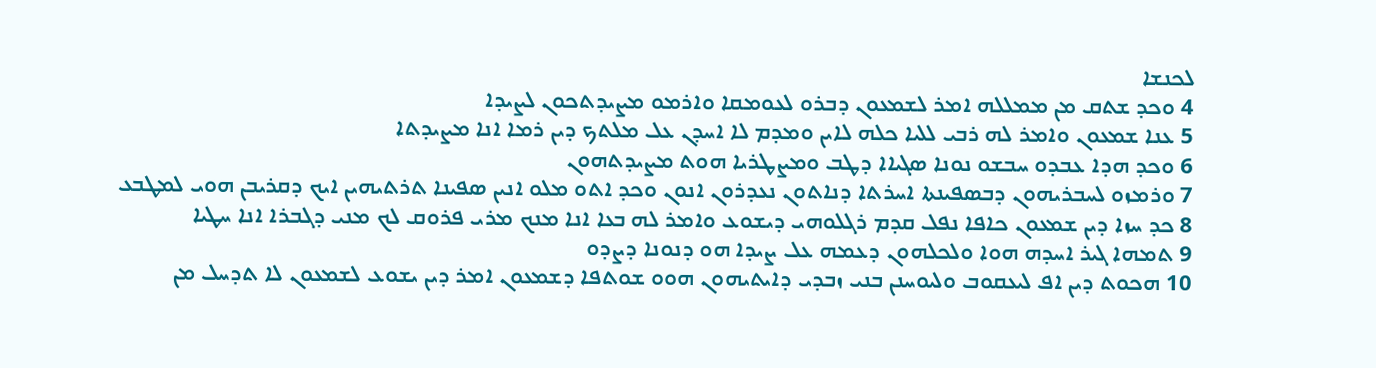ܠܟܢܫܐ
4 ܘܟܕ ܫܬܩ ܡܢ ܡܡܠܠܗ ܐܡܪ ܠܫܡܥܘܢ ܕܒܪܘ ܠܥܘܡܩܐ ܘܐܪܡܘ ܡܨܝܕܬܟܘܢ ܠܨܝܕܐ
5 ܥܢܐ ܫܡܥܘܢ ܘܐܡܪ ܠܗ ܪܒܝ ܠܠܝܐ ܟܠܗ ܠܐܝܢ ܘܡܕܡ ܠܐ ܐܚܕܢ ܥܠ ܡܠܬܟ ܕܝܢ ܪܡܐ ܐܢܐ ܡܨܝܕܬܐ
6 ܘܟܕ ܗܕܐ ܥܒܕܘ ܚܒܫܘ ܢܘܢܐ ܤܓܝܐܐ ܕܛܒ ܘܡܨܛܪܝܐ ܗܘܬ ܡܨܝܕܬܗܘܢ
7 ܘܪܡܙܘ ܠܚܒܪܝܗܘܢ ܕܒܤܦܝܢܬܐ ܐܚܪܬܐ ܕܢܐܬܘܢ ܢܥܕܪܘܢ ܐܢܘܢ ܘܟܕ ܐܬܘ ܡܠܘ ܐܢܝܢ ܤܦܝܢܐ ܬܪܬܝܗܝܢ ܐܝܟ ܕܩܪܝܒܢ ܗܘܝ ܠܡܛܒܥ
8 ܟܕ ܚܙܐ ܕܝܢ ܫܡܥܘܢ ܟܐܦܐ ܢܦܠ ܩܕܡ ܪܓܠܘܗܝ ܕܝܫܘܥ ܘܐܡܪ ܠܗ ܒܥܐ ܐܢܐ ܡܢܟ ܡܪܝ ܦܪܘܩ ܠܟ ܡܢܝ ܕܓܒܪܐ ܐܢܐ ܚܛܝܐ
9 ܬܡܗܐ ܓܝܪ ܐܚܕܗ ܗܘܐ ܘܠܟܠܗܘܢ ܕܥܡܗ ܥܠ ܨܝܕܐ ܗܘ ܕܢܘܢܐ ܕܨܕܘ
10 ܗܟܘܬ ܕܝܢ ܐܦ ܠܝܥܩܘܒ ܘܠܝܘܚܢܢ ܒܢܝ ܙܒܕܝ ܕܐܝܬܝܗܘܢ ܗܘܘ ܫܘܬܦܐ ܕܫܡܥܘܢ ܐܡܪ ܕܝܢ ܝܫܘܥ ܠܫܡܥܘܢ ܠܐ ܬܕܚܠ ܡܢ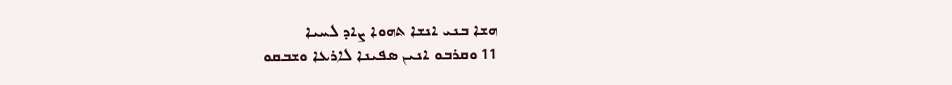ܗܫܐ ܒܢܝ ܐܢܫܐ ܬܗܘܐ ܨܐܕ ܠܚܝܐ
11 ܘܩܪܒܘ ܐܢܝܢ ܤܦܝܢܐ ܠܐܪܥܐ ܘܫܒܩܘ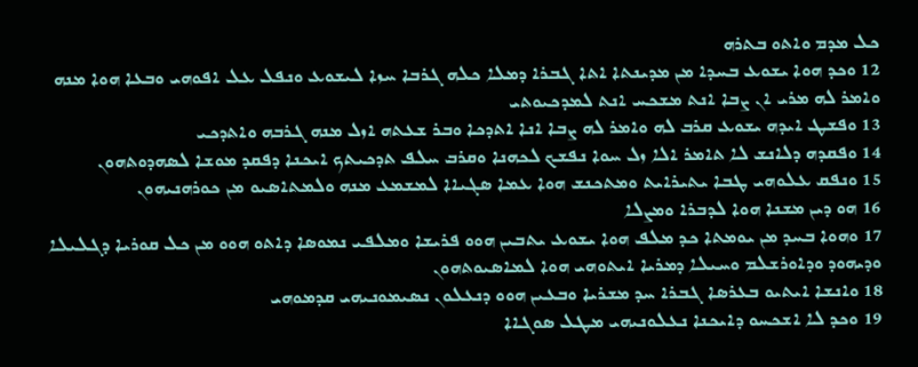ܟܠ ܡܕܡ ܘܐܬܘ ܒܬܪܗ
12 ܘܟܕ ܗܘܐ ܝܫܘܥ ܒܚܕܐ ܡܢ ܡܕܝܢܬܐ ܐܬܐ ܓܒܪܐ ܕܡܠܐ ܟܠܗ ܓܪܒܐ ܚܙܐ ܠܝܫܘܥ ܘܢܦܠ ܥܠ ܐܦܘܗܝ ܘܒܥܐ ܗܘܐ ܡܢܗ ܘܐܡܪ ܠܗ ܡܪܝ ܐܢ ܨܒܐ ܐܢܬ ܡܫܟܚ ܐܢܬ ܠܡܕܟܝܘܬܝ
13 ܘܦܫܛ ܐܝܕܗ ܝܫܘܥ ܩܪܒ ܠܗ ܘܐܡܪ ܠܗ ܨܒܐ ܐܢܐ ܐܬܕܟܐ ܘܒܪ ܫܥܬܗ ܐܙܠ ܡܢܗ ܓܪܒܗ ܘܐܬܕܟܝ
14 ܘܦܩܕܗ ܕܠܐܢܫ ܠܐ ܬܐܡܪ ܐܠܐ ܙܠ ܚܘܐ ܢܦܫܟ ܠܟܗܢܐ ܘܩܪܒ ܚܠܦ ܬܕܟܝܬܟ ܐܝܟܢܐ ܕܦܩܕ ܡܘܫܐ ܠܤܗܕܘܬܗܘܢ
15 ܘܢܦܩ ܥܠܘܗܝ ܛܒܐ ܝܬܝܪܐܝܬ ܘܡܬܟܢܫ ܗܘܐ ܥܡܐ ܤܓܝܐܐ ܠܡܫܡܥ ܡܢܗ ܘܠܡܬܐܤܝܘ ܡܢ ܟܘܪܗܢܝܗܘܢ
16 ܗܘ ܕܝܢ ܡܫܢܐ ܗܘܐ ܠܕܒܪܐ ܘܡܨܠܐ
17 ܘܗܘܐ ܒܚܕ ܡܢ ܝܘܡܬܐ ܟܕ ܡܠܦ ܗܘܐ ܝܫܘܥ ܝܬܒܝܢ ܗܘܘ ܦܪܝܫܐ ܘܡܠܦܝ ܢܡܘܤܐ ܕܐܬܘ ܗܘܘ ܡܢ ܟܠ ܩܘܪܝܐ ܕܓܠܝܠܐ ܘܕܝܗܘܕ ܘܕܐܘܪܫܠܡ ܘܚܝܠܐ ܕܡܪܝܐ ܐܝܬܘܗܝ ܗܘܐ ܠܡܐܤܝܘܬܗܘܢ
18 ܘܐܢܫܐ ܐܝܬܝܘ ܒܥܪܤܐ ܓܒܪܐ ܚܕ ܡܫܪܝܐ ܘܒܥܝܢ ܗܘܘ ܕܢܥܠܘܢ ܢܤܝܡܘܢܝܗܝ ܩܕܡܘܗܝ
19 ܘܟܕ ܠܐ ܐܫܟܚܘ ܕܐܝܟܢܐ ܢܥܠܘܢܝܗܝ ܡܛܠ ܤܘܓܐܐ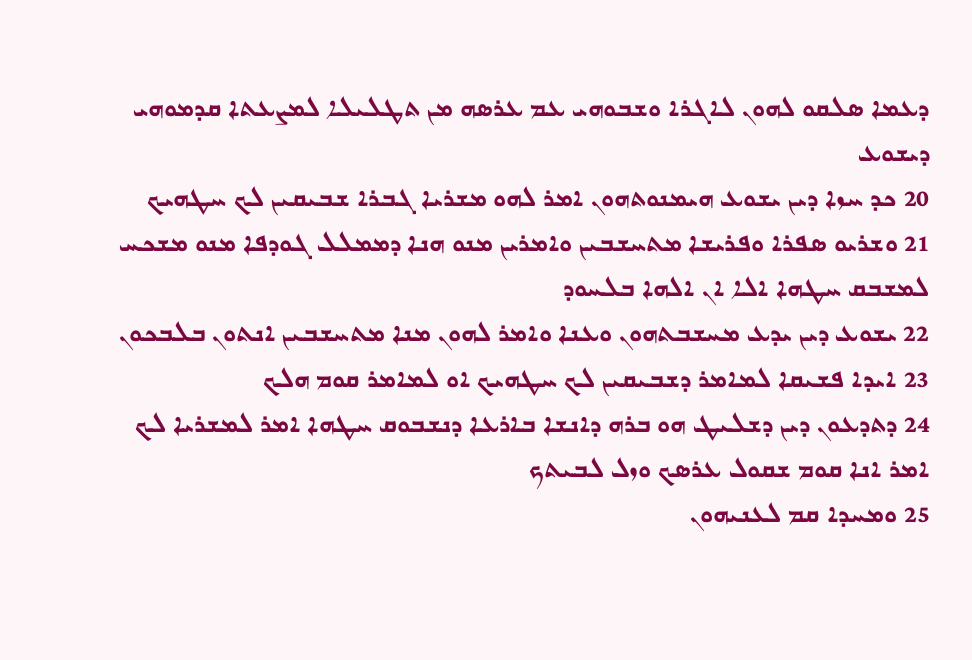ܕܥܡܐ ܤܠܩܘ ܠܗܘܢ ܠܐܓܪܐ ܘܫܒܘܗܝ ܥܡ ܥܪܤܗ ܡܢ ܬܛܠܝܠܐ ܠܡܨܥܬܐ ܩܕܡܘܗܝ ܕܝܫܘܥ
20 ܟܕ ܚܙܐ ܕܝܢ ܝܫܘܥ ܗܝܡܢܘܬܗܘܢ ܐܡܪ ܠܗܘ ܡܫܪܝܐ ܓܒܪܐ ܫܒܝܩܝܢ ܠܟ ܚܛܗܝܟ
21 ܘܫܪܝܘ ܤܦܪܐ ܘܦܪܝܫܐ ܡܬܚܫܒܝܢ ܘܐܡܪܝܢ ܡܢܘ ܗܢܐ ܕܡܡܠܠ ܓܘܕܦܐ ܡܢܘ ܡܫܟܚ ܠܡܫܒܩ ܚܛܗܐ ܐܠܐ ܐܢ ܐܠܗܐ ܒܠܚܘܕ
22 ܝܫܘܥ ܕܝܢ ܝܕܥ ܡܚܫܒܬܗܘܢ ܘܥܢܐ ܘܐܡܪ ܠܗܘܢ ܡܢܐ ܡܬܚܫܒܝܢ ܐܢܬܘܢ ܒܠܒܟܘܢ
23 ܐܝܕܐ ܦܫܝܩܐ ܠܡܐܡܪ ܕܫܒܝܩܝܢ ܠܟ ܚܛܗܝܟ ܐܘ ܠܡܐܡܪ ܩܘܡ ܗܠܟ
24 ܕܬܕܥܘܢ ܕܝܢ ܕܫܠܝܛ ܗܘ ܒܪܗ ܕܐܢܫܐ ܒܐܪܥܐ ܕܢܫܒܘܩ ܚܛܗܐ ܐܡܪ ܠܡܫܪܝܐ ܠܟ ܐܡܪ ܐܢܐ ܩܘܡ ܫܩܘܠ ܥܪܤܟ ܘܙܠ ܠܒܝܬܟ
25 ܘܡܚܕܐ ܩܡ ܠܥܢܝܗܘܢ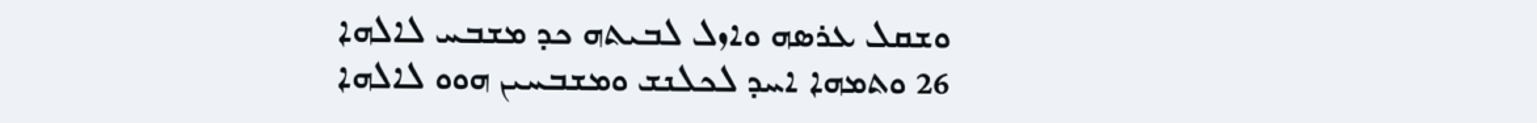ܘܫܩܠ ܥܪܤܗ ܘܐܙܠ ܠܒܝܬܗ ܟܕ ܡܫܒܚ ܠܐܠܗܐ
26 ܘܬܡܗܐ ܐܚܕ ܠܟܠܢܫ ܘܡܫܒܚܝܢ ܗܘܘ ܠܐܠܗܐ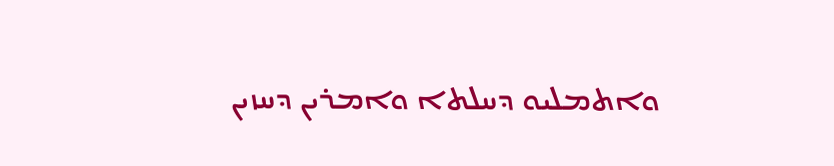ܘܐܬܡܠܝܘ ܕܚܠܬܐ ܘܐܡܪܝܢ ܕܚܙܝܢ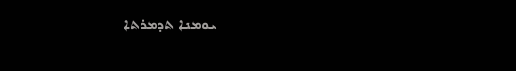ܝܘܡܢܐ ܬܕܡܪܬܐ